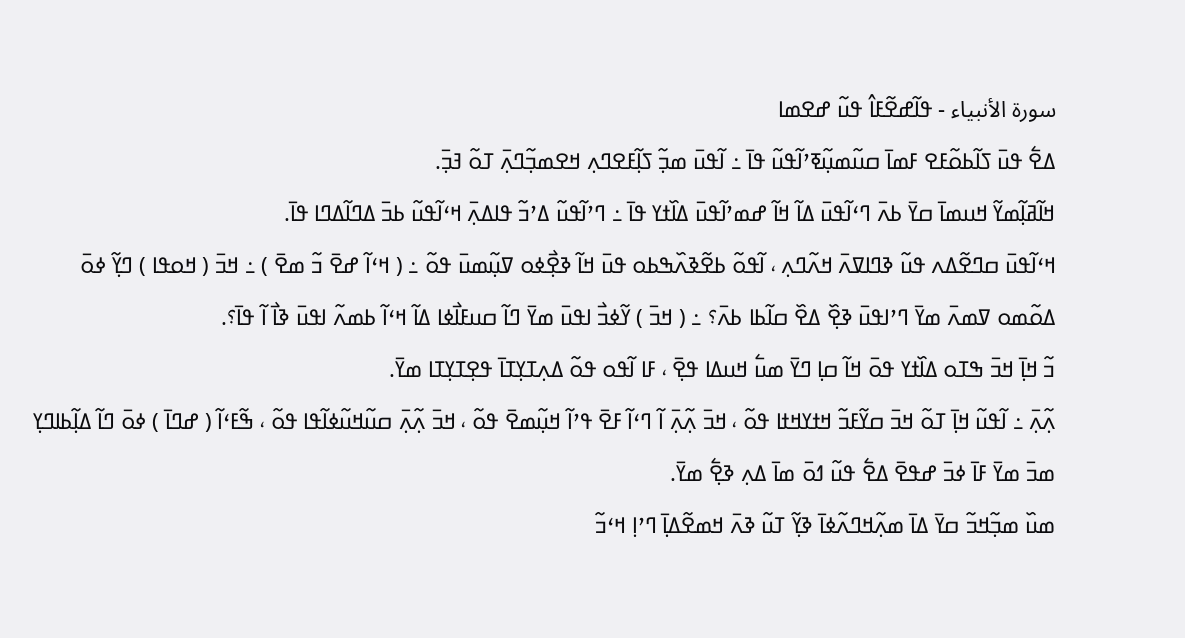سورة الأنبياء - ߟߊ߬ߝߐ߬ߓߊ߮ ߟߎ߬ ߝߐߘߊ
ߡߐ߱ ߟߎ߫ ߖߊ߬ߕߋ߬ߓߐ ߓߘߊ߫ ߛߎ߬ߘߎ߲߬ߧߴߊ߬ߟߎ߬ ߟߊ߫ ߸ ߊ߬ߟߎ߫ ߘߏ߲߬ ߖߊ߲߬ߓߐߣߍ߲ ߞߐߘߏ߲߬ߣߍ߲߫ ߠߋ߬ ߔߏ߲߫.
ߞߊ߬ߥߊ߲߬ߘߌ߬ ߞߎߘߊ߫ ߛߌ߫ ߕߍ߫ ߣߵߊ߬ߟߎ߫ ߡߊ߬ ߞߊ߬ ߝߘߴߊ߬ߟߎ߫ ߡߊ߰ߙߌ ߟߊ߫ ߸ ߣߴߊ߬ߟߎ߬ ߡߴߏ߬ ߟߊߡߍ߲߫ ߞߵߊ߬ߟߎ߬ ߕߏ߫ ߡߣߊ߬ߡߣߊ ߟߊ߫.
ߞߵߊ߬ߟߎ߫ ߛߣߐ߬ߡߍ ߟߎ߬ ߢߣߊߜߍ߫ ߞߍ߬ߣߍ߲ ، ߊ߬ߟߋ߬ ߕߐ߬ߢߍ߰ߒߕߋ ߟߎ߫ ߞߊ߬ ߢߐ߲߯ߦߋ ߜߎ߲߬ߘߎ߫ ߟߋ߬ ߸ ( ߞߵߊ߬ ߝߐ߫ ߏ߬ ߘߐ߫ ) ߸ ߞߏ߫ ( ߞߋߟߊ ) ߣߌ߲߬ ߦߋ߫ ߡߋ߬ߘߋ ߜߘߍ߫ ߘߌ߫ ߣߴߊߟߎ߫ ߢߐ߲߰ ߡߐ߰ ߛߊ߬ߕߊ ߕߍ߫؟ ߸ ( ߞߏ߫ ) ߌ߬ߦߏ߯ ߊߟߎ߫ ߘߌ߫ ߣߊ߬ ߛߎߓߊ߯ߦߊ ߡߊ߬ ߞߵߊ߬ ߕߘߍ߬ ߊߟߎ߫ ߢߊ߯ ߊ߬ ߟߊ߫؟.
ߏ߬ ߞߊ߲߫ ߞߏ߫ ߒߠߋ ߡߊ߰ߙߌ ߟߋ߫ ߞߊ߬ ߛߊ߲ ߣߌ߫ ߘߎ߱ ߞߎߡߊ ߟߐ߲߫ ، ߓߊ ߊ߬ߟߋ ߟߋ߬ ߡߍ߲ߠߌ߲ߠߊ߫ ߟߐ߲ߠߌ߲ߠߊ ߘߌ߫.
ߍ߲߬ߍ߲߫ ߸ ߊ߬ߟߎ߬ ߞߊ߲߫ ߠߋ߬ ߞߏ߫ ߛߌ߬ߓߏ߬ ߞߙߌߞߙߊ ߟߋ߬ ، ߞߏ߫ ߍ߲߬ߍ߲߫ ߊ߬ ߣߵߊ߬ ߓߐ߫ ߟߴߊ߬ ߞߎ߲߬ߘߐ߫ ߟߋ߬ ، ߞߏ߫ ߍ߲߬ߍ߲߫ ߛߎ߬ߞߎ߬ߦߊ߬ߟߊ ߟߋ߬ ، ߒ߬ߓߵߊ߬ ( ߝߣߊ߫ ) ߦߋ߫ ߣߊ߬ ߡߊ߲߬ߕߊߣߌ߲ ߘߏ߫ ߘߌ߫ ߓߊ߫ ߦߏ߫ ߝߟߐ߫ ߡߐ߱ ߟߎ߬ ߗߋ߫ ߘߊ߫ ߡߍ߲ ߢߐ߲߱ ߘߌ߫.
ߘߎ߰ ߘߏ߲߬ߞߏ߬ ߛߌ߫ ߡߊ߫ ߘߍ߲߬ߞߣߍ߬ߦߊ߫ ߢߌ߲߬ ߠߎ߬ ߢߍ߫ ߞߘߐ߬ߡߊ߲߫ ߣߴߊ߲ ߞߵߏ߬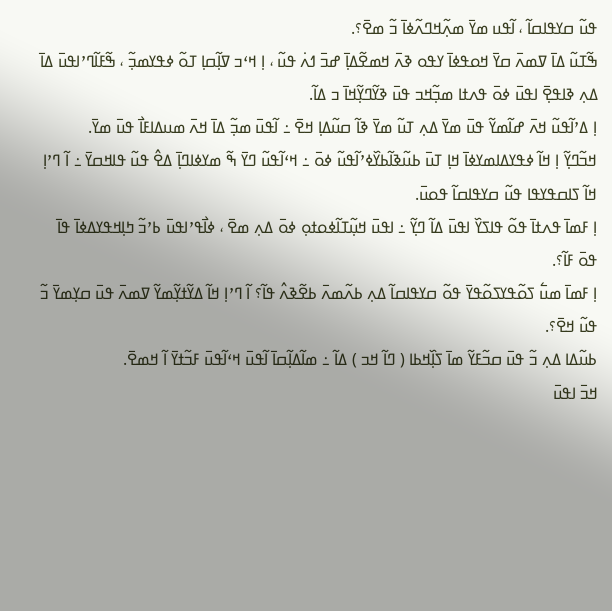ߟߎ߬ ߛߌߟߊߛߊ߬ ، ߊ߬ߟߎ ߘߌ߫ ߘߍ߲߬ߞߣߍ߬ߦߊ߫ ߏ߬ ߘߐ߫؟.
ߒ߬ߠߎ߬ ߡߊ߫ ߜߘߍ߫ ߛߌ߫ ߞߋߟߦߊ߫ ߌߟߋ ߢߍ߫ ߞߘߐ߬ߡߊ߲߫ ߝߏ߫ ߗߍ߭ ߟߎ߬ ، ߊ߲ ߞߵߏ ߜߊ߲߬ߛߊ߲ ߠߋ߬ ߦߟߌߘߏ߲߬ ، ߒ߬ߓߊ߬ߣߴߊߟߎ߫ ߡߊ߫ ߡߍ߲ ߢߊߟߐ߲߫ ߊߟߎ߫ ߦߋ߫ ߟߍߙߊ ߘߏ߲߬ߞߏ ߟߎ߫ ߢߌ߬ߣߌ߲߬ߞߊ߫ ߏ ߡߊ߬.
ߊ߲ ߡߴߊ߬ߟߎ߬ ߞߍ߫ ߝߊ߬ߘߌ߬ ߟߎ߫ ߘߌ߫ ߡߍ߲ ߠߎ߬ ߘߌ߫ ߢߊ߬ ߛߎ߬ߡߊ߲ ߞߐ߫ ߸ ߊ߬ߟߎ߫ ߘߏ߲߬ ߡߊ߫ ߞߍ߫ ߘߎߡߊߓߊ߯ ߟߎ߫ ߘߌ߫.
ߞߏ߬ߣߌ߲߬ ߊ߲ ߞߊ߬ ߦߟߌߡߊߘߌߦߊ߫ ߞߊ߲ ߠߎ߫ ߕߎ߬ߢߊ߬ߕߌ߰ߦߴߊ߬ߟߎ߬ ߦߋ߫ ߸ ߞߵߊ߬ߟߎ߬ ߣߌ߫ ߒ߬ ߘߌߦߊߣߊ߲߫ ߡߐ߮ ߟߎ߬ ߟߊߞߛߌ߫ ߸ ߊ߬ ߣߴߊ߲ ߞߊ߬ ߖߊߛߟߌߟߊ ߟߎ߬ ߛߌߟߊߛߊ߬ ߟߋߎ߫.
ߊ߲ ߓߘߊ߫ ߟߍߙߊ߫ ߟߋ߬ ߟߊߖߌ߰ ߊߟߎ߫ ߡߊ߬ ߣߌ߲߬ ߸ ߊߟߎ߫ ߞߎ߲߬ߠߊ߬ߦߋߙߋ߲ ߦߋ߫ ߡߍ߲ ߘߐ߫ ، ߦߊ߯ߟߴߊߟߎ߫ ߕߴߏ߬ ߤߊ߲ߞߟߌߡߦߊ߫ ߟߊ߫ ߟߋ߫ ߓߊ߬؟.
ߊ߲ ߓߘߊ߫ ߘߎ߱ ߖߋ߬ߟߌߖߋ߬ߟߌ߫ ߟߋ߬ ߛߌߟߊߛߊ߬ ߡߍ߲ ߕߍ߬ߘߍ߫ ߕߐ߬ߢߍ߮ ߟߊ߬؟ ߊ߬ ߣߴߊ߲ ߞߊ߬ ߡߌ߬ߙߌ߲߬ߘߌ߬ ߜߘߍ߫ ߟߎ߫ ߛߌ߲ߘߌ߫ ߏ߬ ߟߎ߬ ߞߐ߫؟.
ߕߎ߬ߡߊ ߡߍ߲ ߏ߬ ߟߎ߫ ߛߏ߬ߓߌ߬ ߘߊ߫ ߖߊ߲߰ߞߕߊ ( ߣߊ߬ ߞߏ ) ߡߊ߬ ߸ ߘߊ߬ߡߊ߲߬ߛߊ߫ ߊ߬ߟߎ߫ ߞߵߊ߬ߟߎ߫ ߓߏ߬ߙߌ߫ ߊ߬ ߞߘߐ߫.
ߞߏ߫ ߊߟߎ߫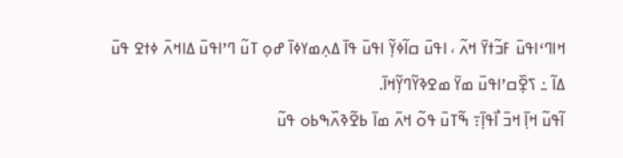ߞߊߣߵߊߟߎ߫ ߓߏ߬ߙߌ߫ ߞߍ߬ ، ߊߟߎ߫ ߛߊ߬ߦߌ߲߬ ߊߟߎ߫ ߟߊ߫ ߡߍ߲ߘߌߦߊ߫ ߝߋ߲ ߠߎ߬ ߣߴߊߟߎ߫ ߡߊߞߍ߫ ߦߙߐ ߟߎ߫ ߡߊ߬ ߸ ߖߐ߲߰ߛߴߊߟߎ߫ ߘߌ߫ ߘߐߢߌ߬ߣߌ߲߬ߞߊ߫.
ߊ߬ߟߎ߬ ߞߊ߲߫ ߞߏ߫ ߊ߯ߟߊ߲߫߹ ߒ߬ߠߎ߫ ߟߋ߬ ߞߍ߫ ߘߊ߫ ߕߐ߬ߢߍ߰ߒߕߋ ߟߎ߬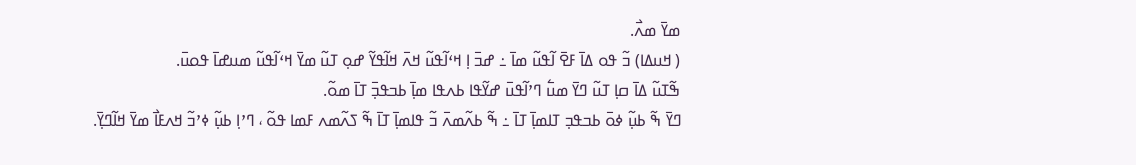ߘߌ߫ ߘߍ߯.
( ߞߎߡߊ) ߏ߬ ߟߋ ߡߊ߫ ߓߐ߫ ߊ߬ߟߎ߬ ߘߊ߫ ߸ ߝߏ߫ ߊ߲ ߞߵߊ߬ߟߎ߬ ߞߍ߫ ߞߊ߬ߟߌ߬ ߝߋ߲ ߠߎ߬ ߘߌ߫ ߞߵߊ߬ߟߎ߬ ߘߎߝߊ߫ ߟߋߎ߫.
ߒ߬ߠߎ߬ ߡߊ߫ ߛߊ߲ ߠߎ߬ ߣߌ߫ ߘߎ߱ ߣߴߊ߬ߟߎ߫ ߝߌ߬ߟߊ ߕߍߟߊ ߘߊ߲߫ ߕߏߟߏ߲߫ ߠߊ߫ ߘߋ߬.
ߣߌ߫ ߒ߬ ߕߎ߲߬ ߦߋ߫ ߕߏߟߏ߲ ߠߊߘߊ߲߫ ߠߊ߫ ߸ ߒ߬ ߕߍ߬ߘߍ߫ ߏ߬ ߟߊߘߊ߲߫ ߠߊ߫ ߒ߬ ߖߍ߬ߘߍ ߓߘߊ ߟߋ߬ ، ߣߴߊ߲ ߕߎ߲߬ ߦߴߏ߬ ߞߍߓߊ߯ ߘߌ߫ ߞߊ߬ߣߌ߲߫.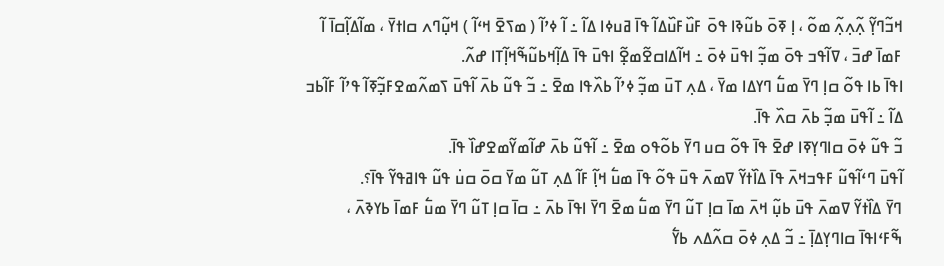ߞߏ߬ߣߌ߲߬ ߍ߲߬ߍ߲ߍ߲߬ ߘߋ߬ ، ߊ߲ ߧߋ߫ ߕߎ߬ߢߊ ߟߋ߫ ߓߎ߰ߓߎ߰ߡߊ߬ ߟߊ߫ ߥߎߦߊ ߡߊ߬ ߸ ߊ߬ ߦߴߊ߬ ( ߘߖߐ߫ ߞߵߊ߬ ) ߞߎ߲߬ߣߍ ߛߊߙߌ߫ ، ߘߊ߬ߡߊ߲߬ߛߊ߫ ߊ߬ ߓߘߊ߫ ߝߏ߫ ، ߜߊ߬ߟߏ ߟߋ߫ ߘߏ߲߬ ߊߟߎ߫ ߦߋ߫ ߸ ߞߊ߬ߡߊߛߐ߬ߘߐ߲߬ ߊߟߎ߫ ߟߊ߫ ߡߊ߲߬ߞߕߎ߬ߒ߬ߞߊ߲߬ߠߊ ߝߍ߬.
ߊߟߊ߫ ߕߊ ߟߋ߬ ߛߊ߲ ߣߌ߫ ߘߎ߱ ߣߌߡߊ ߘߌ߫ ، ߡߍ߲ ߠߎ߫ ߘߏ߲߬ ߦߴߊ߬ ߕߍ߰ߟߊ ߘߐ߫ ߸ ߏ߬ ߟߎ߬ ߕߍ߫ ߊ߬ߟߎ߫ ߖߘߍ߬ߘߐߓߏ߲߬ߧߊ߬ ߟߴߊ߬ ߓߊ߬ߕߏ ߡߊ߬ ߸ ߊ߬ߟߎ߫ ߘߏ߲߬ ߕߍ߫ ߛߍ߰ ߟߊ߫.
ߏ߬ ߟߎ߬ ߦߋ߫ ߛߊߣߌ߲ߧߊ ߝߐ߫ ߟߊ߫ ߟߋ߬ ߛߎ ߣߌ߫ ߕߋ߬ߟߋ ߘߐ߫ ߸ ߊ߬ߟߎ߬ ߕߍ߫ ߝߊ߬ߘߌ߬ߘߐߝߊ߰ ߟߊ߫.
ߊ߬ߟߎ߫ ߣߵߊ߬ߟߎ߬ ߓߟߏߞߍ߫ ߟߊ߫ ߡߊ߰ߙߌ߬ ߜߘߍ߫ ߟߎ߫ ߟߋ߬ ߟߊ߫ ߘߎ߱ ߞߊ߲߬ ߓߊ߬ ߡߍ߲ ߠߎ߬ ߘߌ߫ ߛߋ߫ ߛߎ߭ ߟߎ߬ ߟߊߥߟߌ߬ ߟߊ߫؟.
ߣߌ߫ ߡߊ߰ߙߌ߬ ߜߘߍ߫ ߟߎ߫ ߕߎ߲߬ ߞߍ߫ ߘߊ߫ ߛߊ߲ ߠߎ߬ ߣߌ߫ ߘߎ߱ ߘߐ߫ ߣߌ߫ ߊߟߊ߫ ߕߍ߫ ߸ ߛߊ߫ ߛߊ߲ ߠߎ߬ ߣߌ߫ ߘߎ߱ ߓߘߊ߫ ߕߌߢߍ߫ ، ߒ߬ߓߵߊߟߊ߫ ߛߊߣߌ߲ߡߊ߲߫ ߸ ߏ߬ ߡߍ߲ ߦߋ߫ ߛߍ߬ߡߍ ߕߌ߱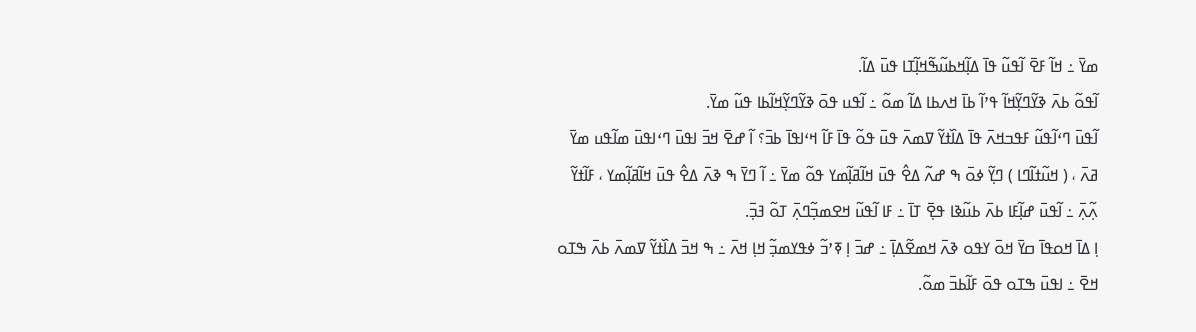ߘߌ߫ ߸ ߞߊ߬ ߓߐ߫ ߊ߬ߟߎ߬ ߟߊ߫ ߡߊ߲߬ߞߕߎ߬ߒ߬ߞߊ߲߬ߠߊ ߟߎ߫ ߡߊ߬.
ߊ߬ߟߋ߬ ߕߍ߫ ߢߌ߬ߣߌ߲߬ߞߊ߬ ߟߴߊ߬ ߕߊ߫ ߞߍߕߊ ߡߊ߬ ߘߋ߬ ߸ ߊ߬ߟߎ ߟߋ߫ ߢߌ߬ߣߌ߲߬ߞߊ߬ߕߊ ߟߎ߬ ߘߌ߫.
ߊ߬ߟߎ߫ ߣߵߊ߬ߟߎ߬ ߓߟߏߞߍ߫ ߟߊ߫ ߡߊ߰ߙߌ߬ ߜߘߍ߫ ߟߎ߫ ߟߋ߬ ߟߊ߫ ߓߊ߬ ߞߵߊߟߊ߫ ߕߏ߫؟ ߊ߬ ߝߐ߫ ߞߏ߫ ߊߟߎ߫ ߣߵߊߟߎ߫ ߘߊ߬ߟߎ ߘߌ߫ ߥߍ߫ ، ( ߞߎ߬ߙߊ߬ߣߊ ) ߣߌ߲߬ ߦߋ߫ ߒ ߝߍ߬ ߡߐ߮ ߟߎ߫ ߞߊ߬ߥߊ߲߬ߘߌ ߟߋ߬ ߘߌ߫ ߸ ߊ߬ ߣߌ߫ ߒ ߢߍ߫ ߡߐ߮ ߟߎ߫ ߞߊ߬ߥߊ߲߬ߘߌ ، ߓߊ߬ߙߌ߬ ߍ߲߬ߍ߲߫ ߸ ߊ߬ߟߎ߫ ߝߊ߲߬ߓߊ ߕߍ߫ ߕߎ߬ߢߊ ߟߐ߲߫ ߠߊ߫ ߸ ߓߊ ߊ߬ߟߎ߬ ߞߐߘߏ߲߬ߣߍ߲߫ ߠߋ߬ ߔߏ߲߫.
ߊ߲ ߡߊ߫ ߞߋߟߊ߫ ߛߌ߫ ߞߋ߫ ߌߟߋ ߢߍ߫ ߞߘߐ߬ߡߊ߲߫ ߸ ߝߏ߫ ߊ߲ ߧߴߏ߬ ߦߟߌߘߏ߲߬ ߞߊ߲ ߞߍ߫ ߸ ߒ ߞߏ߫ ߡߊ߰ߙߌ߬ ߜߘߍ߫ ߕߍ߫ ߒߠߋ ߞߐ߫ ߸ ߊߟߎ߫ ߒߠߋ ߟߋ߫ ߓߊ߬ߕߏ߫ ߘߋ߬.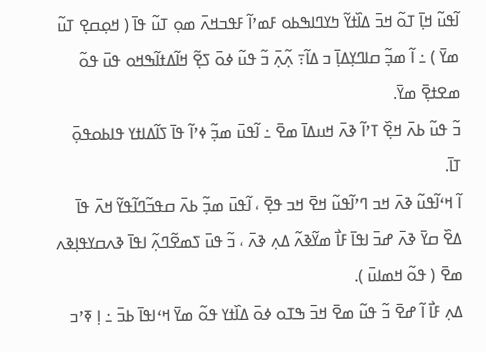ߊ߬ߟߎ߬ ߞߊ߲߫ ߠߋ߬ ߞߏ߫ ߡߊ߰ߙߌ߬ ߤߌߣߊߒߕߋ ߓߘߴߊ߬ ߓߟߏߞߍ߫ ߘߋ߲ ߠߎ߬ ߟߊ߫ ( ߞߋ߲ߛߐ߲ ߠߎ߬ ߘߌ߫ ) ߸ ߊ߬ ߘߏ߲߬ ߛߊߣߌ߲ߡߊ߲߫ ߏ ߡߊ߬߹ ߍ߲߬ߍ߲߫ ߏ߬ ߟߎ߬ ߦߋ߫ ߖߐ߲߬ ߞߊ߬ߡߙߊ߬ߒߞߋ ߟߎ߫ ߟߋ߬ ߘߐߙߐ߲߫ ߘߌ߫.
ߏ߬ ߟߎ߬ ߕߍ߫ ߞߐ߲߰ ߠߴߊ߬ ߢߍ߫ ߞߎߡߊ߫ ߘߐ߫ ߸ ߊ߬ߟߎ߫ ߘߏ߲߬ ߦߴߊ߬ ߟߊ߫ ߖߊ߬ߡߊߙߌ ߟߊߕߋߟߋ߲߫ ߠߊ߫.
ߊ߬ ߞߵߊ߬ߟߎ߬ ߢߍ߫ ߞߏ ߣߴߊ߬ߟߎ߬ ߞߐ߫ ߞߏ ߟߐ߲߫ ، ߊ߬ߟߎ߫ ߘߏ߲߬ ߕߍ߫ ߛߟߏ߬ߣߊ߬ߟߌ߬ ߞߍ߫ ߟߊ߫ ߡߐ߰ ߛߌ߫ ߢߍ߫ ߝߏ߫ ߊߟߊ߫ ߓߊ߯ ߘߌ߬ߢߍ߬ ߡߍ߲ ߢߍ߫ ، ߏ߬ ߟߎ߫ ߖߘߐ߬ߣߍ߲߬ ߊߟߊ߫ ߢߍߛߌߟߊ߲ߢߍ ߘߐ߫ ( ߟߋ߬ ߞߘߊߎ߫ ).
ߡߍ߲ ߓߊ߯ ߊ߬ ߝߐ߫ ߏ߬ ߟߎ߬ ߘߐ߫ ߞߏ߫ ߒߠߋ ߦߋ߫ ߡߊ߰ߙߌ ߟߋ߬ ߘߌ߫ ߞߵߊߟߊ߫ ߕߏ߫ ߸ ߊ߲ ߧߴߏ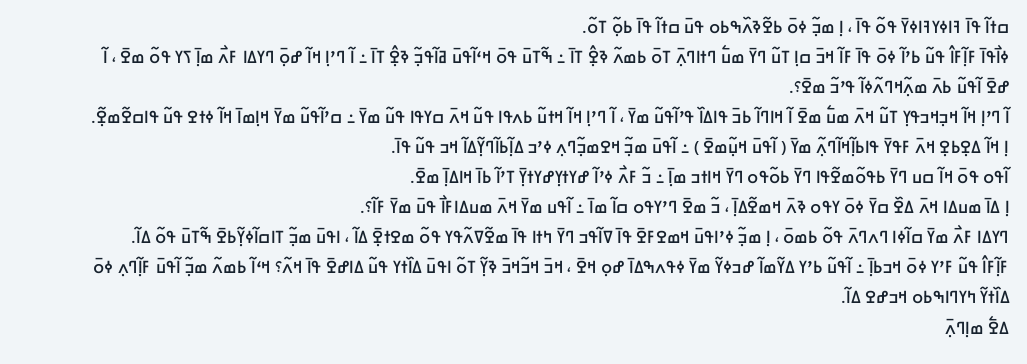ߛߙߊ߬ ߟߊ߫ ߔߊߦߌߔߊߦߌ߫ ߟߋ߬ ߟߊ߫ ، ߊ߲ ߘߏ߲߬ ߦߋ߫ ߕߐ߬ߢߍ߰ߒߕߋ ߟߎ߫ ߛߙߊ߬ ߟߊ߫ ߕߋ߲߬ ߠߋ߬.
ߦߊ߯ߟߊ߫ ߓߊ߲߬ߓߊ߮ ߟߎ߬ ߕߴߊ߬ ߦߋ߫ ߟߊ߫ ߓߊ߬ ߞߏ߫ ߛߊ߲ ߠߎ߬ ߣߌ߫ ߘߎ߱ ߣߙߊߣߍ߲߫ ߠߋ߫ ߕߘߍ߬ ߢߐ߲߮ ߠߊ߫ ߸ ߒ߬ߠߎ߫ ߟߋ߫ ߞߵߊ߬ߟߎ߫ ߥߊ߬ߟߏ߲߬ ߢߐ߲߮ ߠߊ߫ ߸ ߊ߬ ߣߴߊ߲ ߞߊ߬ ߝߋ߲߫ ߣߌߡߊ ߓߍ߯ ߘߊ߲߫ ߖߌ ߟߋ߬ ߘߐ߫ ، ߊ߬ ߝߐ߫ ߊ߬ߟߎ߬ ߕߍ߫ ߘߍ߲߬ߞߣߍ߬ߦߊ߬ ߟߴߏ߬ ߘߐ߫؟.
ߊ߬ ߣߴߊ߲ ߞߊ߬ ߞߏ߲ߞߏߟߌ߲ ߠߎ߬ ߞߍ߫ ߘߎ߱ ߘߐ߫ ߊ߬ ߞߊߣߊ߬ ߕߏ߫ ߟߊߡߊ߰ ߟߴߊ߬ߟߎ߬ ߘߌ߫ ، ߊ߬ ߣߴߊ߲ ߞߊ߬ ߞߙߎ߬ ߕߍߟߊ ߟߎ߬ ߞߍ߫ ߛߌߟߊ ߟߎ߬ ߘߌ߫ ߸ ߛߴߊ߬ߟߎ߬ ߘߌ߫ ߞߊ߲ߘߊ߫ ߞߊ߬ ߦߙߐ ߟߎ߬ ߟߊߛߐ߬ߘߐ߲߬.
ߊ߲ ߞߊ߬ ߡߐ߲ߕߐ߲ ߞߍ߫ ߓߟߌ߫ ߟߊߕߊ߲߬ߞߊ߬ߣߍ߲߬ ߘߌ߫ ( ߊ߬ߟߎ߫ ߞߎ߲߬ߘߐ߫ ) ߸ ߊ߬ߟߎ߫ ߘߏ߲߬ ߞߐߘߏ߲߬ߣߍ߲ ߦߴߏ ߡߊ߲߬ߕߊ߬ߣߌ߲߬ߡߊ߬ ߞߏ ߟߎ߬ ߟߊ߫.
ߊ߬ߟߋ ߟߋ߫ ߞߊ߬ ߛߎ ߣߌ߫ ߕߟߋ߬ߘߐ߬ߟߊ ߣߌ߫ ߕߋ߬ߟߋ ߣߌ߫ ߞߊߙߏ ߘߊ߲߫ ߸ ߏ߬ ߓߍ߯ ߦߴߊ߬ ߝߌߙߌ߲ߝߌߙߌ߲߫ ߠߴߊ߬ ߕߊ߫ ߞߊߡߊ߲߫ ߘߐ߫.
ߊ߲ ߡߊ߫ ߘߎߡߊ ߞߍ߫ ߡߐ߰ ߛߌ߫ ߦߋ߫ ߌߟߋ ߢߍ߫ ߞߘߐ߬ߡߊ߲߫ ، ߏ߬ ߘߐ߫ ߣߴߌߟߋ ߛߊ߬ ߘߊ߫ ߸ ߊ߬ߟߎ ߘߌ߫ ߞߍ߫ ߘߎߡߊߓߊ߯ ߟߎ߫ ߘߌ߫ ߓߊ߬؟.
ߣߌߡߊ ߓߍ߯ ߘߌ߫ ߛߊ߬ߦߊ ߣߍߣߍ߫ ߟߋ߬ ߕߘߋ߫ ، ߊ߲ ߘߏ߲߬ ߦߴߊߟߎ߫ ߞߘߐߓߐ߫ ߟߊ߫ ߜߊ߬ߟߏ ߣߌ߫ ߤߙߊ ߟߊ߫ ߘߐ߬ߜߍ߬ߟߌ ߟߋ߬ ߘߐߙߐ߲߫ ߡߊ߬ ، ߊߟߎ߫ ߘߏ߲߬ ߠߊߛߊ߬ߦߌ߲߬ߕߐ߫ ߒ߬ߠߎ߫ ߟߋ߬ ߡߊ߬.
ߓߊ߲߬ߓߊ߮ ߟߎ߬ ߓߴߌ ߦߋ߫ ߞߏߕߊ߲߫ ߸ ߊ߬ߟߎ߬ ߕߴߌ ߡߌ߬ߘߊ߬ ߝߏߦߌ߬ ߘߌ߫ ߦߟߍߒߡߊ߫ ߝߋ߲ ߞߐ߫ ، ߞߏ߫ ߞߏ߬ߞߏ߫ ߢߌ߲߬ ߠߋ߬ ߊߟߎ߫ ߡߊ߰ߙߌ ߟߎ߬ ߡߊߝߐ߫ ߟߊ߫ ߞߍ߬؟ ߞߵߊ߬ ߕߘߍ߬ ߘߏ߲߬ ߊ߬ߟߎ߫ ߓߊ߲߬ߣߍ߲ ߦߋ߫ ߡߊ߰ߙߌ߬ ߤߌߣߊߒߕߋ ߞߏߝߐ ߡߊ߬.
ߡߐ߱ ߘߊ߲ߣߍ߲߫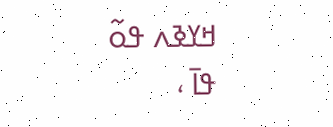ߞߌߢߍ ߟߋ߬ ߟߊ߫ ،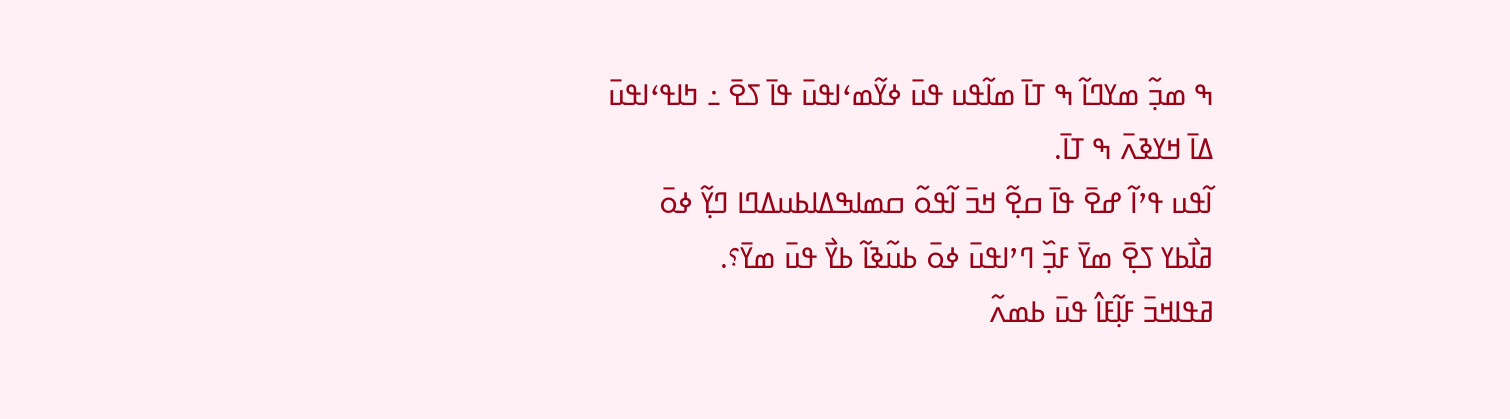ߒ ߘߏ߲߬ ߘߌߣߊ߬ ߒ ߠߊ߫ ߘߊ߬ߟߎ ߟߎ߫ ߦߌ߬ߘߵߊߟߎ߫ ߟߊ߫ ߖߐ߫ ߸ ߤߊߟߵߊߟߎ߫ ߡߊ߫ ߞߌߢߍ߫ ߒ ߠߊ߫.
ߊ߬ߟߎ ߟߴߊ߬ ߝߐ߫ ߟߊ߫ ߛߐ߲߬ ߞߏ߫ ߊ߬ߟߋ߬ ߛߘߊߒߡߊߕߎߡߣߊ ߣߌ߲߬ ߦߋ߫ ߥߊ߯ߕߌ ߖߐ߲߫ ߘߌ߫ ߓߏ߲߰ ߣߴߊߟߎ߫ ߦߋ߫ ߕߎ߬ߢߊ߬ ߕߌ߯ ߟߎ߫ ߘߌ߫؟.
ߥߟߊߞߏ߫ ߓߊ߲߬ߓߊ߮ ߟߎ߫ ߕߘߍ߬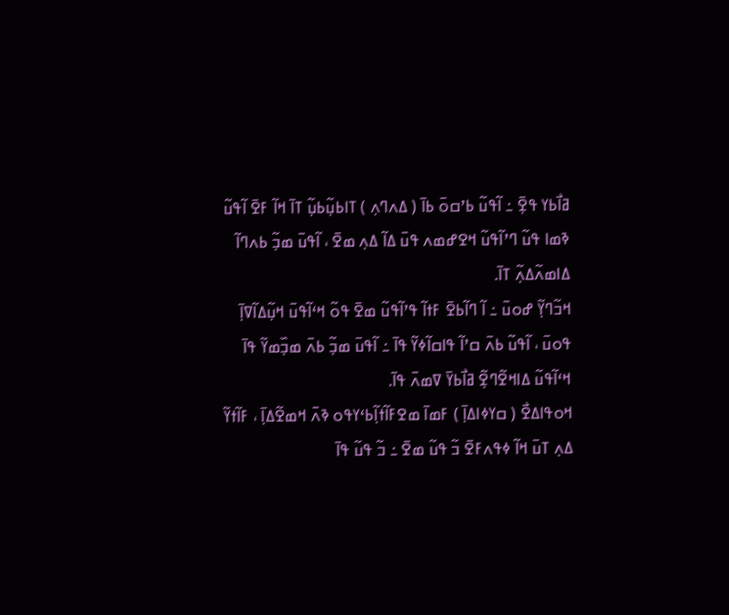ߥߊ߯ߕߌ ߟߐ߲߫ ߸ ߊ߬ߟߎ߬ ߕߴߛߋ߫ ߕߊ߫ ( ߡߍߣߍ߲ ) ߠߊߕߎ߲߬ߕߎ߲߬ ߠߊ߫ ߞߊ߬ ߓߐ߫ ߊ߬ߟߎ߬ ߢߘߊ ߟߎ߬ ߣߴߊ߬ߟߎ߬ ߞߐߝߘߍ ߟߎ߫ ߡߊ߬ ߡߍ߲ ߘߐ߫ ، ߊ߬ߟߎ߫ ߘߏ߲߬ ߕߍߣߊ߬ ߡߊߘߍ߬ߡߍ߲߬ ߠߊ߫.
ߞߏ߬ߣߌ߲߬ ߝߋߎ߫ ߸ ߊ߬ ߣߊ߬ߕߐ߫ ߓߙߊ߬ ߟߴߊ߬ߟߎ߬ ߘߐ߫ ߟߋ߬ ߞߵߊ߬ߟߎ߫ ߞߎ߲߬ߡߊ߬ߜߊ߲߫ ߟߋߎ߫ ، ߊ߬ߟߎ߬ ߕߍ߫ ߛߴߊ߬ ߟߊߛߊ߬ߦߌ߬ ߟߊ߫ ߸ ߊ߬ߟߎ߫ ߘߏ߲߬ ߕߍ߫ ߘߏ߲߰ߘߌ߬ ߟߊ߫ ߞߵߊ߬ߟߎ߬ ߡߊߞߐ߬ߣߐ߲߬ ߥߊ߯ߕߌ߫ ߜߘߍ߫ ߟߊ߫.
ߞߋߟߊߡߐ߯ ( ߛߌߦߊߡߊ߲߫ ) ߓߘߊ߫ ߘߐߓߊ߬ߙߊ߲߬ߕߵߌߟߋ ߢߍ߫ ߞߘߐ߬ߡߊ߲߫ ، ߓߊ߬ߙߌ߬ ߡߍ߲ ߠߎ߫ ߞߊ߬ ߦߟߍߓߐ߫ ߏ߬ ߟߎ߬ ߘߐ߫ ߸ ߏ߬ ߟߎ߬ ߟߊ߫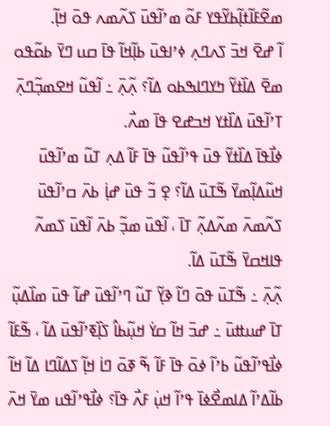ߘߐ߬ߓߊ߬ߙߊ߲߬ߕߌ߬ߟߌ ߓߋ߬ ߘߴߊ߬ߟߎ߫ ߖߍ߬ߘߍ ߟߋ߫ ߞߊ߲߬.
ߊ߬ ߝߐ߫ ߞߏ߫ ߖߍߣߍ߲ ߦߴߊߟߎ߫ ߕߊ߲߬ߞߊ߬ ߟߊ߫ ߛߎ ߣߌ߫ ߕߋ߬ߟߋ ߘߐ߫ ߡߊ߰ߙߌ߬ ߤߌߣߊߒߕߋ ߡߊ߬؟ ߍ߲߬ߍ߲߫ ߸ ߊ߬ߟߎ߬ ߞߐߘߏ߲߬ߣߍ߲߫ ߠߴߊ߬ߟߎ߫ ߡߊ߰ߙߌ ߞߏߝߐ ߟߊ߫ ߘߍ߯.
ߦߊ߯ߟߊ߫ ߡߊ߰ߙߌ߬ ߟߎ߫ ߟߴߊ߬ߟߎ߬ ߟߊ߫ ߓߊ߬ ߡߍ߲ ߠߎ߬ ߘߴߊ߬ߟߎ߫ ߞߎ߬ߡߊ߲߬ߘߌ߫ ߒ߬ߠߎ߫ ߡߊ߬؟ ߐ߲ ߏ߬ ߟߎ߫ ߝߊ߲߭ ߕߍ߫ ߛߴߊ߬ߟߎ߫ ߖߍ߬ߘߍ߫ ߘߍ߬ߡߍ߲߬ ߠߊ߫ ، ߊ߬ߟߎ߫ ߘߏ߲߬ ߕߍ߫ ߊ߬ߟߎ߫ ߖߘߍ߬ ߟߊߞߛߌ߫ ߒ߬ߠߎ߫ ߡߊ߬.
ߍ߲߬ߍ߲߫ ߸ ߒ߬ߠߎ߫ ߟߋ߫ ߣߊ߬ ߢߌ߲߬ ߠߎ߬ ߣߴߊ߬ߟߎ߫ ߝߊ߬ ߟߎ߫ ߘߊ߰ߡߎ߲߬ ߠߊ߫ ߝߎߚߎ߫ ߸ ߝߏ߫ ߞߊ߬ ߛߌ߭ ߞߎ߲߬ߕߊ߮ ߖߊ߲߰ߧߴߊ߬ߟߎ߫ ߡߊ߬ ، ߒ߬ߓߊ߬ ߦߊ߯ߟߴߊ߬ߟߎ߬ ߕߴߊ߬ ߦߋ߫ ߟߊ߫ ߓߊ߬ ߒ߬ ߧߋ߫ ߣߊ߭ ߞߊ߲߬ ߖߡߊ߬ߣߊ ߡߊ߬ ߞߊ߬ ߕߊ߬ߡߴߊ߬ ߡߊߘߐ߯ߦߊ߫ ߟߴߊ߬ ߞߎ߲߭ ߓߍ߯ ߟߊ߫؟ ߦߊ߯ߟߴߊ߬ߟߎ ߘߌ߫ ߞߍ߫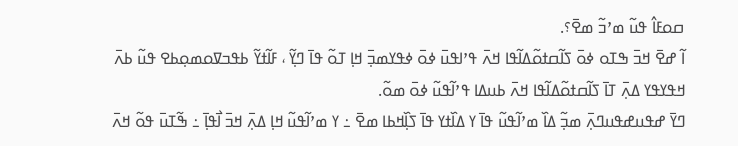ߛߋߓߊ߮ ߟߎ߬ ߘߴߏ߬ ߘߐ߫؟.
ߊ߬ ߝߐ߫ ߞߏ߫ ߒߠߋ ߦߋ߫ ߖߊ߬ߛߙߋ߬ߡߊ߬ߟߊ ߞߍ߫ ߟߴߊߟߎ߫ ߦߋ߫ ߦߟߌߘߏ߲߫ ߞߊ߲ ߠߋ߬ ߟߊ߫ ߣߌ߲߬ ، ߓߊ߬ߙߌ߬ ߕߟߏߜߋߘߋ߲ߕߐ ߟߎ߬ ߕߍ߫ ߞߟߌߟߌ ߡߍ߲߫ ߠߊ߫ ߖߊ߬ߛߙߋ߬ߡߊ߬ߟߊ ߞߍ߫ ߕߎߡߊ ߟߴߊ߬ߟߎ߬ ߦߋ߫ ߘߋ߬.
ߣߌ߫ ߝߟߎߝߟߎߣߍ߲߫ ߘߏ߲߬ ߡߊ߰ ߘߴߊ߬ߟߎ߬ ߟߊ߫ ߌ ߡߊ߰ߙߌ ߟߊ߫ ߖߊ߲߰ߞߕߊ ߘߐ߫ ߸ ߌ ߘߴߊ߬ߟߎ߬ ߞߊ߲ ߡߍ߲߫ ߞߏ߫ ߊ߯ߟߊ߲߫ ߸ ߒ߬ߠߎ߫ ߟߋ߬ ߞߍ߫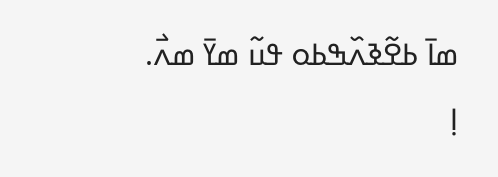ߘߊ߫ ߕߐ߬ߢߍ߰ߒߕߋ ߟߎ߬ ߘߌ߫ ߘߍ߯.
ߊ߲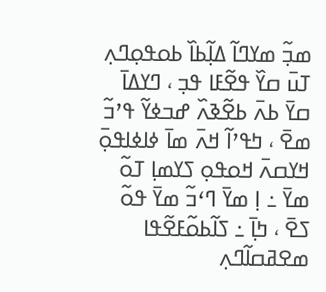ߘߏ߲߬ ߘߌߣߊ߬ ߡߊ߲߬ߕߊ߰ ߕߋߟߋ߲ߣߍ߲ ߠߎ߫ ߛߌ߰ ߟߐ߬ߓߊ ߟߏ߲ ، ߣߌߡߊ߫ ߛߌ߫ ߕߍ߫ ߕߐ߬ߢߍ߰ ߝߏߦߌ߬ ߟߴߏ߬ ߘߐ߫ ، ߤߟߴߊ߬ ߞߍ߫ ߘߊ߫ ߦߊߦߊߟߋ߲߫ ߞߌߛߍ߫ ߞߋߟߋ߲ ߖߌߘߊ߲ ߠߋ߬ ߘߌ߫ ߸ ߊ߲ ߘߌ߫ ߣߵߏ߬ ߘߌ߫ ߟߋ߬ ߖߐ߫ ، ߤߊ߲߫ ߸ ߖߊ߬ߕߋ߬ߓߐ߬ߟߊ ߘߐߥߛߊ߬ߣߍ߲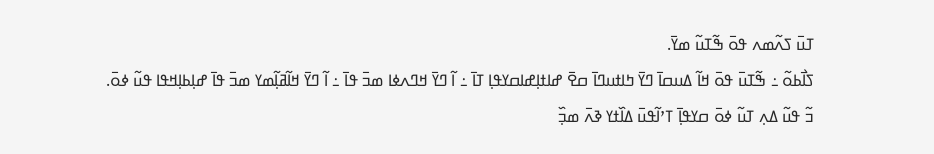ߠߎ߫ ߖߍ߬ߘߍ ߟߋ߫ ߒ߬ߠߎ߬ ߘߌ߫.
ߖߊ߯ߕߋ߬ ߸ ߒ߬ߠߎ߫ ߟߋ߫ ߞߊ߬ ߡߎߛߊ߫ ߣߌ߫ ߤߊߙߎߣߊ߫ ߛߐ߫ ߝߊߙߊ߲ߝߊߛߌߟߊ߲ ߠߊ߫ ߸ ߊ߬ ߣߌ߫ ߞߣߍߦߊ ߘߏ߫ ߟߊ߫ ߸ ߊ߬ ߣߌ߫ ߞߊ߬ߥߊ߲߬ߘߌ ߘߏ߫ ߟߊ߫ ߝߊ߲ߕߊ߲ߞߟߊ ߟߎ߬ ߦߋ߫.
ߏ߬ ߟߎ߬ ߡߍ߲ ߠߎ߬ ߦߋ߫ ߛߌߟߊ߲߫ ߠߴߊ߬ߟߎ߫ ߡߊ߰ߙߌ ߢߍ߫ ߘߏ߲߰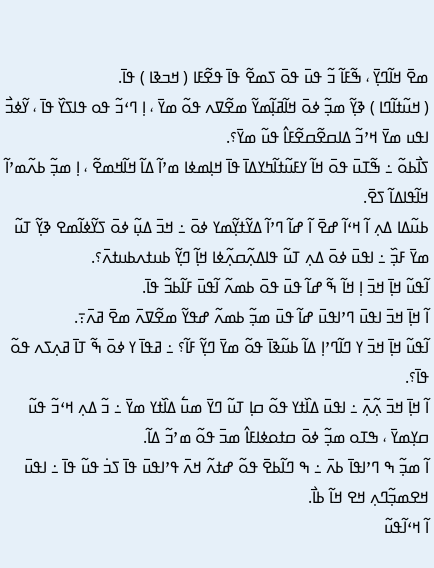ߘߐ߫ ߞߊ߬ߣߌ߲߫ ، ߒ߬ߓߊ߬ ߏ߬ ߟߎ߫ ߟߋ߫ ߖߘߐ߬ ߟߊ߫ ߟߐ߬ߓߊ ( ߞߏߢߊ ) ߟߊ߫.
( ߞߎ߬ߙߊ߬ߣߊ ) ߢߌ߲߬ ߘߏ߲߬ ߦߋ߫ ߞߊ߬ߥߊ߲߬ߘߌ߬ ߘߐ߬ߜߍ ߟߋ߬ ߘߌ߫ ، ߊ߲ ߣߵߏ߬ ߟߋ ߟߊߖߌ߰ ߟߊ߫ ، ߌ߬ߦߏ߯ ߊߟߎ ߘߌ߫ ߞߴߏ߬ ߡߊߛߐ߬ߛߐ߬ߓߊ߮ ߟߎ߬ ߘߌ߫؟.
ߖߊ߯ߕߋ߬ ߸ ߒ߬ߠߎ߫ ߟߋ߫ ߞߊ߬ ߌߓߎ߬ߙߊ߬ߤߌߡߊ߫ ߟߊ߫ ߞߊ߲ߘߦߊ ߘߴߊ߬ ߡߊ߬ ߞߊ߬ߞߘߐ߬ ، ߊ߲ ߘߏ߲߬ ߕߍ߬ߘߴߊ߬ ߞߊ߬ߟߊߡߊ߬ ߖߐ߫.
ߕߎ߬ߡߊ ߡߍ߲ ߊ߬ ߞߵߊ߬ ߝߐ߫ ߊ߬ ߝߊ߬ ߣߴߊ߬ ߡߌ߬ߙߌ߲߬ߘߌ ߦߋ߫ ߸ ߞߏ߫ ߡߎ߲߬ ߦߋ߫ ߖߌ߬ߦߊ߬ߘߐ ߢߌ߲߬ ߠߎ߬ ߘߌ߫ ߓߏ߲߰ ߸ ߊߟߎ߫ ߦߋ߫ ߡߍ߲ ߠߎ߬ ߟߊߡߍ߲߬ߛߍ߲߬ߦߊ ߞߊ߲߬ ߣߌ߲߬ ߕߎߙߍߕߎߙߍ߫؟.
ߊ߬ߟߎ߬ ߞߊ߲߫ ߞߏ߫ ߊ߲ ߞߊ߬ ߒ߬ ߝߊ߬ ߟߎ߫ ߟߋ߫ ߕߘߍ߬ ߊ߬ߟߎ߫ ߓߊ߬ߕߏ߬ ߟߊ߫.
ߊ߬ ߞߊ߲߫ ߞߏ߫ ߊߟߎ߫ ߣߴߊߟߎ߫ ߝߊ߬ ߟߎ߫ ߘߏ߲߬ ߕߘߍ߬ ߝߟߌ߬ ߘߐ߬ߜߍ߫ ߘߐ߫ ߥߍ߫߹.
ߊ߬ߟߎ߬ ߞߊ߲߫ ߞߏ߫ ߌ ߣߊ߬ߣߴߊ߲ ߡߊ߬ ߕߎ߬ߢߊ߫ ߟߋ߬ ߘߌ߫ ߣߌ߲߬ ߓߊ߬؟ ߸ ߥߟߊ߫ ߌ ߦߋ߫ ߒ߬ ߠߊ߫ ߥߍ߲ߖߍ ߟߋ߬ ߟߊ߫؟.
ߊ߬ ߞߊ߲߫ ߞߏ߫ ߍ߲߬ߍ߲߫ ߸ ߊߟߎ߫ ߡߊ߰ߙߌ ߟߋ߬ ߛߊ߲ ߠߎ߬ ߣߌ߫ ߘߎ߱ ߡߊ߰ߙߌ ߘߌ߫ ߸ ߏ߬ ߡߍ߲ ߞߵߏ߬ ߟߎ߬ ߛߌ߲ߘߌ߫ ، ߒߠߋ ߘߏ߲߬ ߦߋ߫ ߛߙߋߦߊߓߊ߮ ߘߏ߫ ߟߋ߬ ߘߴߏ߬ ߡߊ߬.
ߊ߬ ߘߏ߲߬ ߒ ߣߴߊߟߊ߫ ߕߍ߫ ߸ ߒ ߣߊ߬ߕߐ߫ ߟߋ߬ ߝߙߍ߬ ߞߍ߫ ߟߴߊߟߎ߫ ߟߊ߫ ߖߏ߭ ߟߎ߬ ߟߊ߫ ߸ ߊߟߎ߫ ߞߐߘߏ߲߬ߣߍ߲ ߞߐ ߞߊ߬ ߕߊ߯.
ߊ߬ ߞߵߊ߬ߟߎ߬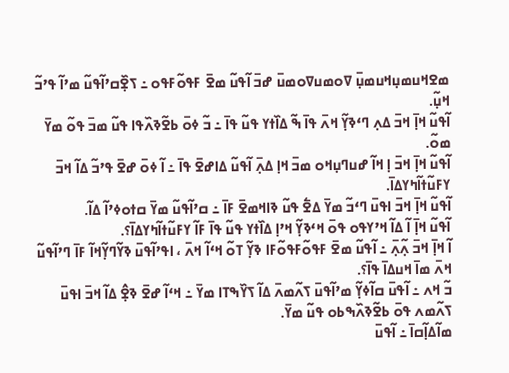ߘߐߞߎߘߎ߲ߞߎߘߎ߲߫ ߜߋߘߎߜߋߘߎ߫ ߝߏ߫ ߊ߬ߟߎ߬ ߘߐ߫ ߓߟߋ߬ߓߟߋ ߸ ߖߐ߲߰ߛߴߊ߬ߟߎ߬ ߘߴߊ߬ ߟߴߏ߬ ߞߎ߲߬.
ߊ߬ߟߎ߬ ߞߊ߲߫ ߞߏ߫ ߡߍ߲ ߣߵߢߌ߲߬ ߞߍ߫ ߟߊ߫ ߒ߬ ߡߊ߰ߙߌ ߟߎ߬ ߟߊ߫ ߸ ߏ߬ ߦߋ߫ ߕߐ߬ߢߍ߰ߟߊ ߟߎ߬ ߘߏ߫ ߟߋ߬ ߘߌ߫ ߘߋ߬.
ߊ߬ߟߎ߬ ߞߊ߲߫ ߞߏ߫ ߊ߲ ߞߊ߬ ߝߎߣߎ߲ߞߋ ߘߏ߫ ߞߊ߲ ߡߍ߲߫ ߊ߬ߟߎ߬ ߡߊߝߐ߫ ߟߊ߫ ߸ ߊ߬ ߦߋ߫ ߝߐ߫ ߟߴߏ߬ ߡߊ߬ ߞߏ߫ ߌߓߎ߬ߙߊ߬ߤߌߡߊ߫.
ߊ߬ߟߎ߬ ߞߊ߲߫ ߞߏ߫ ߊߟߎ߫ ߣߵߏ߬ ߘߌ߫ ߡߐ߱ ߟߎ߬ ߢߊߞߘߐ߫ ߓߊ߫ ߸ ߛߴߊ߬ߟߎ߬ ߘߌ߫ ߛߙߋߦߴߊ߬ ߡߊ߬.
ߊ߬ߟߎ߬ ߞߊ߲߫ ߊ߬ ߡߊ߬ ߞߴߌߟߋ ߟߋ߫ ߞߵߢߌ߲߬ ߞߴߊ߲ ߡߊ߰ߙߌ ߟߎ߬ ߟߊ߫ ߓߊ߬ ߌߓߎ߬ߙߊ߬ߤߌߡߊ߫؟.
ߊ߬ ߞߊ߲߫ ߞߏ߫ ߍ߲߬ߍ߲߫ ߸ ߊ߬ߟߎ߬ ߘߐ߫ ߓߟߋ߬ߓߟߋ߬ߓߊ ߢߌ߲߬ ߠߋ߬ ߞߵߊ߬ ߞߍ߫ ، ߊߟߴߊ߬ߟߎ߫ ߢߌ߬ߣߌ߲߬ߞߊ߬ ߓߊ߫ ߣߴߊ߬ߟߎ߬ ߞߍ߫ ߘߊ߫ ߞߎߡߊ߫ ߟߊ߫؟.
ߏ߬ ߞߍ ߸ ߊ߬ߟߎ߫ ߛߊ߬ߦߌ߲߬ ߘߴߊ߬ߟߎ߫ ߖߍ߬ߘߍ߫ ߡߊ߬ ߖߌ߰ߒߠߊ ߘߌ߫ ߸ ߞߵߊ߬ ߝߐ߫ ߢߐ߲߮ ߡߊ߬ ߞߏ߫ ߊߟߎ߫ ߖߍ߬ߘߍ ߟߋ߫ ߕߐ߬ߢߍ߰ߒߕߋ ߟߎ߬ ߘߌ߫.
ߘߊ߬ߡߊ߲߬ߛߊ߫ ߸ ߊ߬ߟߎ߫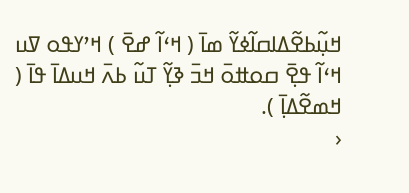ߞߎ߲߬ߕߐ߬ߡߊߛߊ߬ߦߌ߬ ߘߊ߫ ( ߞߵߊ߬ ߝߐ߫ ) ߞߴߌߟߋ ߜߎ ߞߵߊ߬ ߟߐ߲߫ ߛߋߚߋ߫ ߞߏ߫ ߢߌ߲߬ ߠߎ߬ ߕߍ߫ ߞߎߡߊ߫ ߟߊ߫ ( ߞߘߐ߬ߡߊ߲߫ ).
‹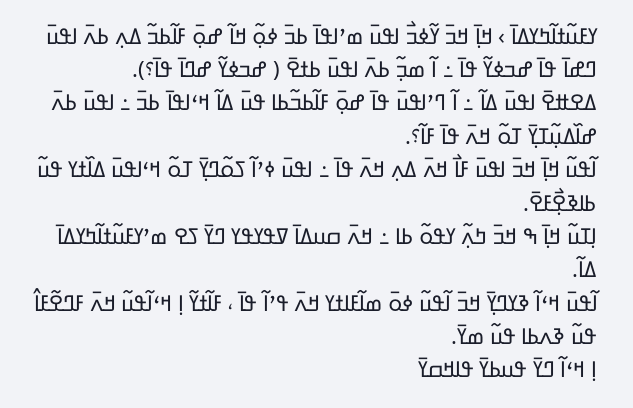ߌߓߎ߬ߙߊ߬ߤߌߡߊ߫ › ߞߊ߲߫ ߞߏ߫ ߌ߬ߦߏ߯ ߊߟߎ߫ ߘߴߊߟߊ߫ ߕߏ߫ ߦߋ߲߬ ߞߊ߬ ߝߋ߲߫ ߓߊ߬ߕߏ߬ ߡߍ߲ ߕߍ߫ ߊߟߎ߫ ߣߝߊ߫ ߟߊ߫ ߝߏߦߌ߬ ߟߊ߫ ߸ ߊ߬ ߘߏ߲߬ ߕߍ߫ ߊߟߎ߫ ߕߙߐ߫ ( ߝߏߦߌ߬ ߝߣߊ߫ ߟߊ߫؟).
ߡߐߚߐ߫ ߊߟߎ߫ ߡߊ߬ ߸ ߊ߬ ߣߴߊߟߎ߫ ߟߊ߫ ߝߋ߲߫ ߓߊ߬ߕߏ߬ߕߊ ߟߎ߫ ߡߊ߬ ߞߵߊߟߊ߫ ߕߏ߫ ߸ ߊߟߎ߫ ߕߍ߫ ߝߊ߰ߡߎ߲߬ߠߌ߲߫ ߠߋ߬ ߞߍ߫ ߟߊ߫ ߓߊ߬؟.
ߊ߬ߟߎ߬ ߞߊ߲߫ ߞߏ߫ ߊߟߎ߫ ߓߊ߯ ߞߍ߫ ߡߍ߲ ߞߍ߫ ߟߊ߫ ߸ ߊߟߎ߫ ߦߴߊ߬ ߖߋ߬ߣߌ߲߫ ߠߋ߬ ߞߵߊߟߎ߫ ߡߊ߰ߙߌ ߟߎ߬ ߕߊߢߐ߲߯ߓߐ߫.
ߊ߲ߠߎ߬ ߞߊ߲߫ ߒ ߞߏ߫ ߤߍ߲߬ ߌߟߋ߬ ߕߊ ߸ ߞߍ߫ ߛߎߡߊ߫ ߜߟߌߟߌ ߣߌ߫ ߖߐ ߘߴߌߓߎ߬ߙߊ߬ߤߌߡߊ߫ ߡߊ߬.
ߊ߬ߟߎ߫ ߞߵߊ߬ ߢߌߣߌ߲߫ ߞߏ߫ ߊ߬ߟߎ߬ ߦߋ߫ ߘߊ߬ߓߊߙߌ ߞߍ߫ ߟߴߊ߬ ߟߊ߫ ، ߓߊ߬ߙߌ߬ ߊ߲ ߞߵߊ߬ߟߎ߬ ߞߍ߫ ߓߣߐ߬ߓߊ߮ ߟߎ߬ ߢߍߕߊ ߟߎ߬ ߘߌ߫.
ߊ߲ ߞߵߊ߬ ߣߌ߫ ߟߎߕߌ߫ ߟߊߞߛߌ߫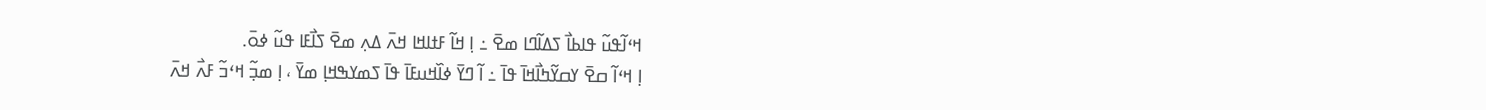ߞߵߊ߬ߟߎ߬ ߟߊߕߊ߯ ߖߡߊ߬ߣߊ ߘߐ߫ ߸ ߊ߲ ߞߊ߬ ߓߙߊߞߊ ߞߍ߫ ߡߍ߲ ߘߐ߫ ߖߊ߯ߓߊ ߟߎ߬ ߦߋ߫.
ߊ߲ ߞߵߊ߬ ߛߐ߫ ߌߛߌ߬ߤߊ߯ߞߊ߫ ߟߊ߫ ߸ ߊ߬ ߣߌ߫ ߦߊ߰ߞߎߓߊ߫ ߟߊ߫ ߖߘߌߒߞߊ߲ ߘߌ߫ ، ߊ߲ ߘߏ߲߬ ߞߵߏ߬ ߓߍ߯ ߞߍ߫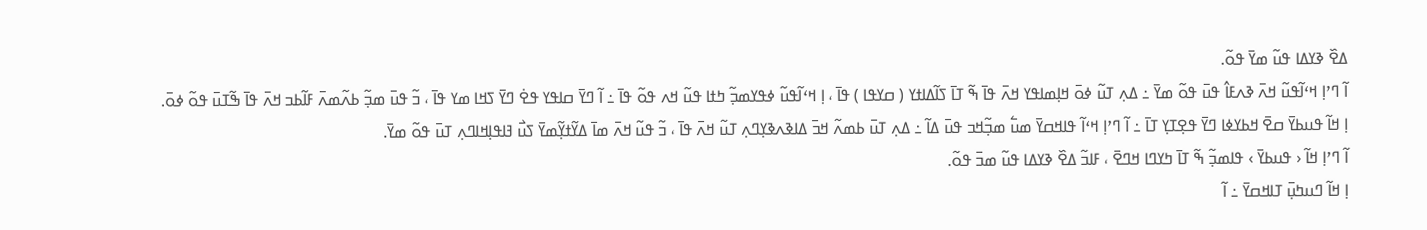ߡߐ߰ ߢߌߡߊ ߟߎ߬ ߘߌ߫ ߟߋ߬.
ߊ߬ ߣߴߊ߲ ߞߵߊ߬ߟߎ߬ ߞߍ߫ ߢߍߓߊ߮ ߟߎ߫ ߟߋ߬ ߘߌ߫ ߸ ߡߍ߲ ߠߎ߬ ߦߋ߫ ߞߊ߲ߘߊߟߌ ߞߍ߫ ߟߊ߫ ߒ߬ ߠߊ߫ ߖߊ߬ߡߊߙߌ ( ߛߌߟߊ ) ߟߊ߫ ، ߊ߲ ߞߵߊ߬ߟߎ߬ ߦߟߌߘߏ߲߬ ߤߙߊ ߟߎ߬ ߞߍ ߟߋ߬ ߟߊ߫ ߸ ߊ߬ ߣߌ߫ ߛߊߟߌ ߟߐ߭ ߣߌ߫ ߖߞߊ ߘߌ ߟߊ߫ ، ߏ߬ ߟߎ߫ ߘߏ߲߬ ߕߍ߬ߘߍ߫ ߓߊ߬ߕߏ ߞߍ߫ ߟߊ߫ ߒ߬ߠߎ߫ ߟߋ߬ ߦߋ߫.
ߊ߲ ߞߊ߬ ߟߎߕߌ߫ ߛߐ߫ ߞߕߌߦߊ ߣߌ߫ ߟߐ߲ߠߌ߲ ߠߊ߫ ߸ ߊ߬ ߣߴߊ߲ ߞߵߊ߬ ߟߊߞߛߌ߫ ߘߎ߱ ߘߏ߲߬ߞߏ ߟߎ߫ ߡߊ߬ ߸ ߡߍ߲ ߠߎ߫ ߕߘߍ߬ ߞߏ߫ ߡߊߢߍߢߌ߲ߣߍ߲ ߠߎ߬ ߞߍ߫ ߟߊ߫ ، ߏ߬ ߟߎ߬ ߞߍ߫ ߘߊ߫ ߡߌ߬ߙߌ߲߬ߘߌ߫ ߖߎ߯ ߔߊߟߊ߲ߞߊߣߍ߲ ߠߎ߫ ߟߋ߬ ߘߌ߫.
ߊ߬ ߣߴߊ߲ ߞߊ߬ ‹ ߟߎߕߌ߫ › ߟߊߘߏ߲߬ ߒ߬ ߠߊ߫ ߤߌߣߊ ߞߣߐ߫ ، ߓߊߏ߬ ߡߐ߰ ߢߌߡߊ ߟߎ߬ ߘߏ߫ ߟߋ߬.
ߊ߲ ߞߊ߬ ߣߎߤߎ߲߫ ߠߊߞߛߌ߫ ߸ ߊ߬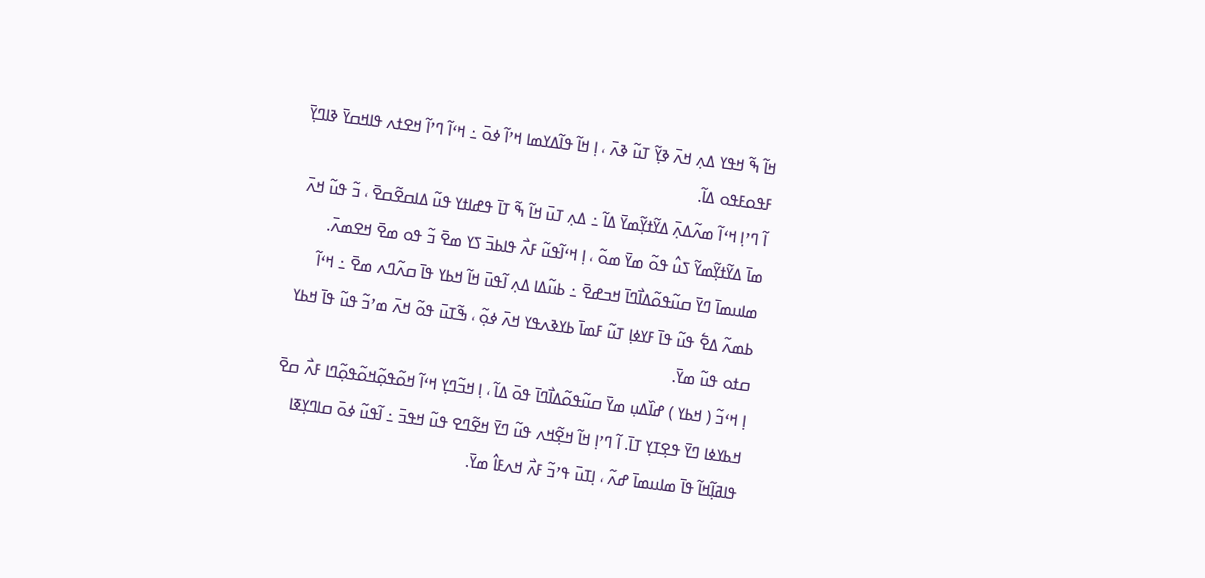ߞߊ߬ ߒ߬ ߞߟߌ ߡߍ߲ ߞߍ߫ ߢߌ߲߬ ߠߎ߬ ߢߍ߫ ، ߊ߲ ߞߊ߬ ߟߊ߬ߡߌߘߊ ߞߴߊ߬ ߦߋ߫ ߸ ߞߵߊ߬ ߣߴߊ߬ ߞߐߙߍ ߟߊߞߛߌ߫ ߢߊߣߌ߲߫ ߓߟߋߓߟߋ ߡߊ߬.
ߊ߬ ߣߴߊ߲ ߞߵߊ߬ ߘߍ߬ߡߍ߲߫ ߡߌ߬ߙߌ߲߬ߘߌ߫ ߡߊ߬ ߸ ߡߍ߲ ߠߎ߫ ߞߊ߬ ߒ߬ ߠߊ߫ ߟߝߊߙߌ ߟߎ߬ ߡߊߛߐ߬ߛߐ߫ ، ߏ߬ ߟߎ߬ ߞߍ߫ ߘߊ߫ ߡߌ߬ߙߌ߲߬ߘߌ߬ ߖߎ߮ ߟߋ߬ ߘߌ߫ ߘߋ߬ ، ߊ߲ ߞߵߊ߬ߟߎ߬ ߓߍ߯ ߟߊߕߏ߫ ߖߌ ߘߐ߫ ߏ߬ ߟߋ ߘߐ߫ ߞߐߘߍ߫.
ߘߊߎߘߊ߫ ߣߌ߫ ߛߎ߬ߟߋ߬ߡߊ߯ߣߊ߫ ߞߏߝߐ߫ ߸ ߕߎ߬ߡߊ ߡߍ߲ ߊ߬ߟߎ߫ ߞߊ߬ ߞߕߌ ߟߊ߫ ߛߍ߬ߣߍ ߘߐ߫ ߸ ߞߵߊ߬ ߕߘߍ߬ ߡߐ߱ ߟߎ߬ ߟߊ߫ ߓߌߦߊ߲ ߠߎ߬ ߓߘߊ߫ ߕߌߢߍߟߌ ߞߍ߫ ߦߋ߲߬ ، ߒ߬ߠߎ߫ ߟߋ߬ ߞߍ߫ ߘߴߏ߬ ߟߎ߬ ߟߊ߫ ߞߕߌ ߛߙߋ ߟߎ߬ ߘߌ߫.
ߊ߲ ߞߵߏ߬ ( ߞߕߌ ) ߝߊ߰ߡߎ߲ ߘߌ߫ ߛߎ߬ߟߋ߬ߡߊ߯ߣߊ߫ ߟߋ߫ ߡߊ߬ ، ߊ߲ ߞߏ߬ߣߌ߲ ߞߵߊ߬ ߞߋ߬ߟߋ߲߬ߞߋ߬ߟߋ߲߬ߣߊ ߓߍ߯ ߛߐ߫ ߞߕߌߦߊ ߣߌ߫ ߟߐ߲ߠߌ߲ ߠߊ߫. ߊ߬ ߣߴߊ߲ ߞߊ߬ ߞߐ߲߬ߞߍ ߟߎ߬ ߣߌ߫ ߞߐ߬ߣߐ ߟߎ߬ ߞߟߏ߫ ߸ ߊ߬ߟߎ߬ ߦߋ߫ ߛߊߣߌ߲ߧߊ ߟߊߥߊ߲߬ߞߊ߬ ߟߊ߫ ߘߊߎߘߊ߫ ߝߍ߬ ، ߊ߲ߠߎ߫ ߟߴߏ߬ ߓߍ߯ ߞߍߓߊ߮ ߘߌ߫.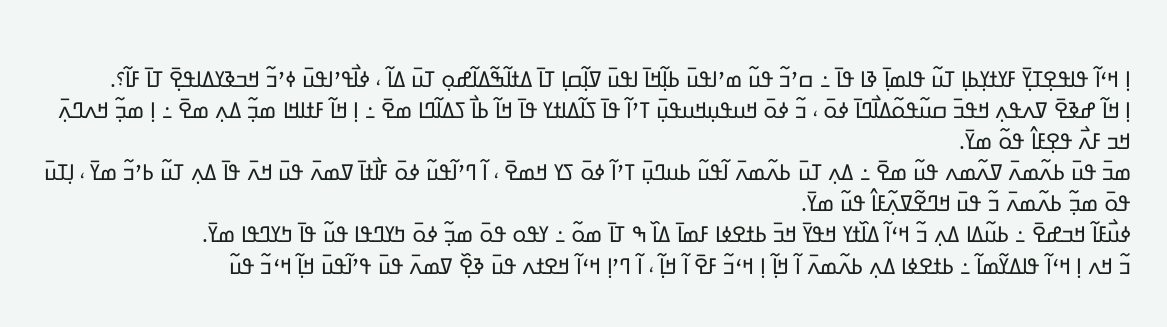ߊ߲ ߞߵߊ߬ ߟߊߟߐ߲ߠߌ߲߫ ߓߌߙߌ߲ߕߊ߲ ߠߎ߬ ߟߊߘߊ߲߫ ߢߊ ߟߊ߫ ߸ ߛߴߏ߬ ߟߎ߬ ߘߴߊߟߎ߫ ߕߊ߲߬ߞߊ߫ ߊߟߎ߫ ߜߊ߲߬ߛߊ߲ ߠߊ߫ ߡߙߊ߬ߒ߬ߡߊ߬ߝߋ߲ ߠߎ߫ ߡߊ߬ ، ߦߊ߯ߟߴߊߟߎ߫ ߦߴߏ߬ ߞߏߢߌߡߊߟߐ߲߫ ߠߊ߫ ߓߊ߬؟.
ߊ߲ ߞߊ߬ ߝߢߐ߫ ߜߍߟߍ߲ ߞߟߏ߫ ߛߎ߬ߟߋ߬ߡߊ߯ߣߊ߫ ߦߋ߫ ، ߏ߬ ߦߋ߫ ߞߎߟߎ߲ߞߎߟߎ߲߫ ߠߴߊ߬ ߟߊ߫ ߖߊ߬ߡߊߙߌ ߟߊ߫ ߞߊ߬ ߕߊ߯ ߖߡߊ߬ߣߊ ߘߐ߫ ߸ ߊ߲ ߞߊ߬ ߓߙߊߞߊ ߘߏ߲߬ ߡߍ߲ ߘߐ߫ ߸ ߊ߲ ߘߏ߲߬ ߞߍߣߍ߲߫ ߞߏ ߓߍ߯ ߟߐ߲ߓߊ߮ ߟߋ߬ ߘߌ߫.
ߘߏ߫ ߟߎ߫ ߕߍ߬ߘߍ߫ ߜߍ߬ߘߍ ߟߎ߬ ߘߐ߫ ߸ ߡߍ߲ ߠߎ߫ ߕߍ߬ߘߍ߫ ߊ߬ߟߎ߬ ߕߎߣߎ߲߫ ߠߴߊ߬ ߦߋ߫ ߖߌ ߞߘߐ߫ ، ߊ߬ ߣߴߊ߬ߟߎ߬ ߦߋ߫ ߓߊ߯ߙߊ߫ ߜߘߍ߫ ߟߎ߫ ߞߍ߫ ߟߊ߫ ߡߍ߲ ߠߎ߬ ߕߴߏ߬ ߘߌ߫ ، ߊ߲ߠߎ߫ ߟߋ߫ ߘߏ߲߬ ߕߍ߬ߘߍ߫ ߏ߬ ߟߎ߫ ߞߣߐ߬ߜߍ߲߬ߓߊ߮ ߟߎ߬ ߘߌ߫.
ߦߎ߯ߓߊ߬ ߞߏߝߐ߫ ߸ ߕߎ߬ߡߊ ߡߍ߲ ߏ߬ ߞߵߊ߬ ߡߊ߰ߙߌ ߞߟߌ߫ ߞߏ߫ ߕߙߐߦߊ ߓߘߊ߫ ߡߊ߰ ߒ ߠߊ߫ ߘߋ߬ ߸ ߌߟߋ ߟߋ߫ ߘߏ߲߬ ߦߋ߫ ߤߌߣߟߊ ߟߎ߬ ߟߊ߫ ߤߌߣߟߊ ߘߌ߫.
ߏ߬ ߞߍ ߊ߲ ߞߵߊ߬ ߟߊߡߌ߬ߘߊ߬ ߸ ߕߙߐߦߊ ߡߍ߲ ߕߍ߬ߘߍ߫ ߊ߬ ߞߊ߲߬ ߊ߲ ߞߵߏ߬ ߓߐ߫ ߊ߬ ߞߊ߲߬ ، ߊ߬ ߣߴߊ߲ ߞߵߊ߬ ߞߐߙߍ ߟߎ߫ ߢߐ߲߰ ߜߘߍ߫ ߟߎ߫ ߟߴߊ߬ߟߎ߫ ߞߊ߲߬ ߞߵߏ߬ ߟߎ߬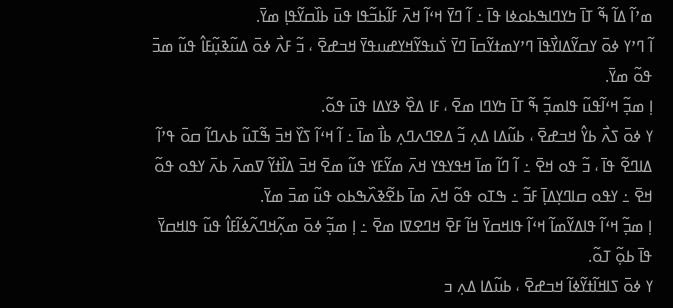ߘߴߊ߬ ߡߊ߬ ߒ߬ ߠߊ߫ ߤߌߣߊߒߕߋߦߊ ߟߊ߫ ߸ ߊ߬ ߣߌ߫ ߞߵߊ߬ ߞߍ߫ ߓߊ߬ߕߏ߬ߟߊ ߟߎ߫ ߕߊ߰ߛߌ߬ߟߊ߲ ߘߌ߫.
ߊ߬ ߣߴߌ ߦߋ߫ ߌߛߌ߬ߡߊߌ߯ߟߊ߫ ߣߴߌߘߙߌ߬ߛߊ߫ ߣߌ߫ ߖ߭ߎߟߌ߬ߞߌߝߎߟߌ߫ ߞߏߝߐ߫ ، ߏ߬ ߓߍ߯ ߦߋ߫ ߡߎ߬ߢߎ߲߬ߓߊ߮ ߟߎ߬ ߘߏ߫ ߟߋ߬ ߘߌ߫.
ߊ߲ ߘߏ߲߬ ߞߵߊ߬ߟߎ߬ ߟߊߘߏ߲߬ ߒ߬ ߠߊ߫ ߤߌߣߊ ߘߐ߫ ، ߓߊ ߡߐ߰ ߢߌߡߊ ߟߎ߫ ߟߋ߬.
ߌ ߦߋ߫ ߖߍ߯ ߕߌ߮ ߞߏߝߐ߫ ، ߕߎ߬ߡߊ ߡߍ߲ ߏ߬ ߡߐߣߍߣߍ߲ ߕߊ߯ ߘߊ߫ ߸ ߊ߬ ߞߵߊ߬ ߖߌ߰ ߞߏ߫ ߒ߬ߠߎ߬ ߕߍߣߊ߬ ߛߋ߫ ߟߴߊ߬ ߡߊߣߐ߬ ߟߊ߫ ، ߏ߬ ߟߋ ߞߐ߫ ߸ ߊ߬ ߣߊ߬ ߘߊ߫ ߞߟߌߟߌ ߞߍ߫ ߘߌ߬ߓߌ ߟߎ߬ ߘߐ߫ ߞߏ߫ ߡߊ߰ߙߌ߬ ߜߘߍ߫ ߕߍ߫ ߌߟߋ ߟߋ߬ ߞߐ߫ ߸ ߌߟߋ ߛߊߣߌ߲ߡߊ߲߫ ߓߏ߬ ߸ ߒߠߋ ߟߋ߬ ߞߍ߫ ߘߊ߫ ߕߐ߬ߢߍ߰ߒߕߋ ߟߎ߬ ߘߏ߫ ߘߌ߫.
ߊ߲ ߘߏ߲߬ ߞߵߊ߬ ߟߊߡߌ߬ߘߊ߬ ߞߵߊ߬ ߟߊߞߛߌ߫ ߞߊ߬ ߓߐ߫ ߞߣߐߜߊ ߘߐ߫ ߸ ߊ߲ ߘߏ߲߬ ߦߋ߫ ߘߍ߲߬ߞߣߍ߬ߦߊ߬ߓߊ߮ ߟߎ߬ ߟߊߞߛߌ߫ ߟߊ߫ ߕߋ߲߬ ߠߋ߬.
ߌ ߦߋ߫ ߖߊߞߊ߬ߙߌ߬ߦߊ߬ ߞߏߝߐ߫ ، ߕߎ߬ߡߊ ߡߍ߲ ߏ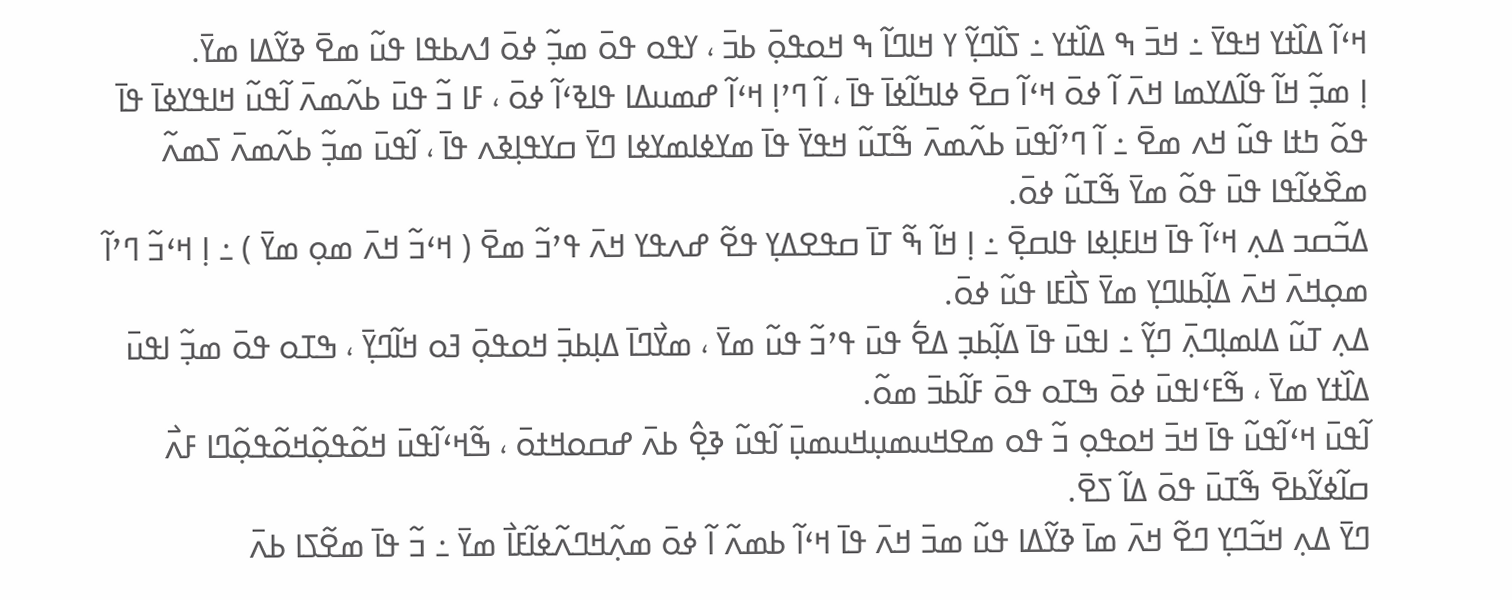ߞߵߊ߬ ߡߊ߰ߙߌ ߞߟߌ߫ ߸ ߞߏ߫ ߒ ߡߊ߰ߙߌ ߸ ߖߊ߰ߣߌ߲߬ ߌ ߞߊߣߊ߬ ߒ ߞߋߟߋ߲߫ ߕߏ߫ ، ߌߟߋ ߟߋ߫ ߘߏ߲߬ ߦߋ߫ ߗߍߕߟߊ ߟߎ߬ ߘߐ߫ ߢߌ߬ߡߊ ߘߌ߫.
ߊ߲ ߘߏ߲߬ ߞߊ߬ ߟߊ߬ߡߌߘߊ ߞߍ߫ ߊ߬ ߦߋ߫ ߞߵߊ߬ ߛߐ߫ ߦߊߤߊ߬ߦߊ߫ ߟߊ߫ ، ߊ߬ ߣߴߊ߲ ߞߵߊ߬ ߝߘߎߡߊ ߟߊߢߵߊ߬ ߦߋ߫ ، ߓߊ ߏ߬ ߟߎ߫ ߕߍ߬ߘߍ߫ ߊ߬ߟߎ߬ ߞߊߟߌߦߊ߫ ߟߊ߫ ߟߋ߬ ߤߙߊ ߟߎ߬ ߞߍ ߘߐ߫ ߸ ߊ߬ ߣߴߊ߬ߟߎ߫ ߕߍ߬ߘߍ߫ ߒ߬ߠߎ߬ ߞߟߌ߫ ߟߊ߫ ߘߌߦߊߘߌߦߊ ߣߌ߫ ߛߌߟߊ߲ߢߍ ߟߊ߫ ، ߊ߬ߟߎ߫ ߘߏ߲߬ ߕߍ߬ߘߍ߫ ߖߘߍ߬ ߘߐ߰ߦߊ߬ߟߊ ߟߎ߫ ߟߋ߬ ߘߌ߫ ߒ߬ߠߎ߬ ߦߋ߫.
ߡߏ߬ߛߏ ߡߍ߲ ߞߵߊ߬ ߟߊ߫ ߞߊߓߊ߲ߦߊ ߟߊߛߐ߲߫ ߸ ߊ߲ ߞߊ߬ ߒ߬ ߠߊ߫ ߛߟߐߡߌ߲ ߟߐ߬ ߝߍߟߌ ߞߍ߫ ߟߴߏ߬ ߘߐ߫ ( ߞߵߏ߬ ߞߍ߫ ߘߋ߲ ߘߌ߫ ) ߸ ߊ߲ ߞߵߏ߬ ߣߴߊ߬ ߘߋ߲ߞߍ߫ ߞߍ߫ ߡߊ߲߬ߕߊߣߌ߲ ߘߌ߫ ߖߊ߯ߓߊ ߟߎ߬ ߦߋ߫.
ߡߍ߲ ߠߎ߬ ߡߊߘߊ߲ߣߍ߲߫ ߣߌ߲߬ ߸ ߊߟߎ߫ ߟߊ߫ ߡߊ߲߬ߕߏ߲ ߡߐ߱ ߟߎ߫ ߟߴߏ߬ ߟߎ߬ ߘߌ߫ ، ߘߌ߯ߣߊ߫ ߡߊ߲ߕߏ߲߫ ߞߋߟߋ߲߫ ߔߋ ߞߊ߬ߣߌ߲߫ ، ߒߠߋ ߟߋ߫ ߘߏ߲߬ ߊߟߎ߫ ߡߊ߰ߙߌ ߘߌ߫ ، ߒ߬ߓߵߊߟߎ߫ ߦߋ߫ ߒߠߋ ߟߋ߫ ߓߊ߬ߕߏ߫ ߘߋ߬.
ߊ߬ߟߎ߫ ߞߵߊ߬ߟߎ߬ ߟߊ߫ ߞߏ߫ ߞߋߟߋ߲ ߏ߬ ߟߋ ߘߐߞߎߘߎ߲ߞߎߘߎ߲߫ ߊ߬ߟߎ߬ ߢߐ߲߮ ߕߍ߫ ߝߛߋߞߙߋ߫ ، ߒ߬ߞߵߊ߬ߟߎ߫ ߞߋ߬ߟߋ߲߬ߞߋ߬ߟߋ߲߬ߣߊ ߓߍ߯ ߛߊ߬ߦߌ߬ߕߐ߫ ߒ߬ߠߎ߫ ߟߋ߫ ߡߊ߬ ߖߐ߫.
ߣߌ߫ ߡߍ߲ ߞߏ߬ߣߌ߲ ߣߐ߬ ߞߍ߫ ߘߊ߫ ߢߌ߬ߡߊ ߟߎ߬ ߘߏ߫ ߞߍ߫ ߟߊ߫ ߞߵߊ߬ ߕߘߍ߬ ߊ߬ ߦߋ߫ ߘߍ߲߬ߞߣߍ߬ߦߊ߬ߓߊ߯ ߘߌ߫ ߸ ߏ߬ ߟߊ߫ ߘߐ߬ߖߊ ߕߍ߫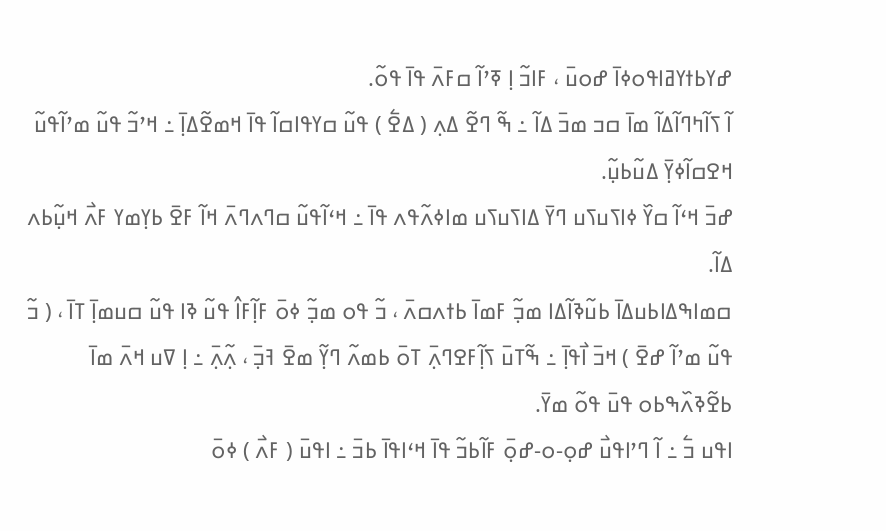ߝߌߕߙߌߥߊߟߋߦߊ߫ ߝߋߎ߫ ، ߓߊߏ߬ ߊ߲ ߧߴߊ߬ ߛߓߍ߫ ߟߊ߫ ߟߋ߬.
ߊ߬ ߖߊ߬ߤߣߊ߬ߡߊ߬ ߘߊ߫ ߛߏ ߘߏ߫ ߡߊ߬ ߸ ߒ߬ ߣߐ߬ ߡߍ߲ ( ߡߐ߱ ) ߟߎ߬ ߛߌߟߊߛߊ߬ ߟߊ߫ ߞߘߐ߬ߡߊ߲߫ ߸ ߞߴߏ߬ ߟߎ߬ ߘߴߊ߬ߟߎ߬ ߞߐߛߊ߬ߦߌ߲߫ ߡߎ߬ߕߎ߲߬.
ߝߏ߫ ߞߵߊ߬ ߛߌ߰ ߦߊߖߎߖߎ ߣߌ߫ ߡߊߖߎߖߎ ߘߊߦߍ߬ߟߍ ߟߊ߫ ߸ ߞߵߊ߬ߟߎ߬ ߛߣߍߣߍ߫ ߞߊ߬ ߓߐ߫ ߕߌ߲ߘߌ ߓߍ߯ ߞߎ߲߬ߕߍ ߡߊ߬.
ߛߘߊߒߡߊߕߎߡߊ߫ ߕߎ߬ߢߊ߬ߡߊ ߘߏ߲߬ ߓߘߊ߫ ߕߙߍߛߍ߫ ، ߏ߬ ߟߋ ߘߏ߲߬ ߦߋ߫ ߓߊ߲߬ߓߊ߮ ߟߎ߬ ߢߊ ߟߎ߬ ߛߎߘߊ߲߫ ߠߊ߫ ، ( ߏ߬ ߟߎ߬ ߘߴߊ߬ ߝߐ߫ ) ߞߏ߫ ߊ߯ߟߊ߲߫ ߸ ߒ߬ߠߎ߫ ߖߊ߲߬ߓߐߣߍ߲߫ ߠߋ߫ ߕߘߍ߬ ߣߌ߲߬ ߘߐ߫ ߔߏ߲߫ ، ߍ߲߬ߍ߲߫ ߸ ߊ߲ ߜߎ ߞߍ߫ ߘߊ߫ ߕߐ߬ߢߍ߰ߒߕߋ ߟߎ߫ ߟߋ߬ ߘߌ߫.
ߊߟߎ ߏ߱ ߸ ߊ߬ ߣߴߊߟߎ߯ ߝߋ߲-ߋ-ߝߋ߲߫ ߓߊ߬ߕߏ߬ ߟߊ߫ ߞߵߊߟߊ߫ ߕߏ߫ ߸ ߊߟߎ߫ ( ߓߍ߯ ) ߦߋ߫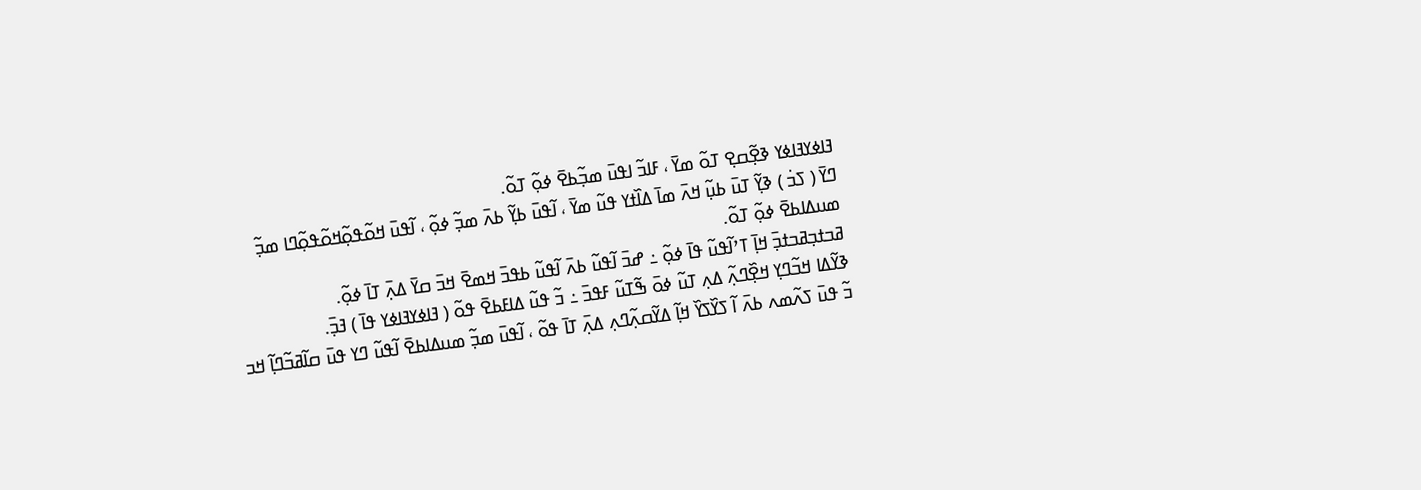ߔߊߦߌߔߊߦߌ ߢߐ߲߬ߛߐ߲ ߠߋ߬ ߘߌ߫ ، ߓߊߏ߬ ߊߟߎ߫ ߘߏ߲߬ߕߐ߫ ߦߋ߲߬ ߠߋ߬.
ߣߌ߫ ( ߖߏ߭ ) ߢߌ߲߬ ߠߎ߫ ߕߎ߲߬ ߞߍ߫ ߘߊ߫ ߡߊ߰ߙߌ ߟߎ߬ ߘߌ߫ ، ߊ߬ߟߎ߫ ߕߌ߲߬ ߕߍ߫ ߘߏ߲߬ ߦߋ߲߬ ، ߊ߬ߟߎ߫ ߞߋ߬ߟߋ߲߬ߞߋ߬ߟߋ߲߬ߣߊ ߘߏ߲߬ ߘߎߡߊߕߐ߫ ߦߋ߲߬ ߠߋ߬.
ߥߏߙߏ߲ߥߏߙߏ߲߫ ߞߊ߲߫ ߠߴߊ߬ߟߎ߬ ߟߊ߫ ߦߋ߲߬ ߸ ߝߏ߫ ߊ߬ߟߎ߬ ߕߍ߫ ߊ߬ߟߎ߬ ߕߟߏ߫ ߞߘߐ߫ ߞߏ߫ ߛߌ߫ ߡߍ߲߫ ߠߊ߫ ߦߋ߲߬.
ߢߌ߬ߡߊ ߞߏ߬ߣߌ߲ ߞߐ߲߰ߣߍ߲߬ ߡߍ߲ ߠߎ߬ ߦߋ߫ ߒ߬ߠߎ߬ ߓߟߏ߫ ߸ ߏ߬ ߟߎ߬ ߡߊߓߕߐ߫ ߟߋ߬ ( ߔߊߦߌߔߊߦߌ ߟߊ߫ ) ߔߏ߲߫.
ߏ߬ ߟߎ߫ ߖߍ߬ߘߍ ߕߍ߫ ߊ߬ ߖߌ߰ߖߌ߰ ߞߊ߲߬ ߡߌ߬ߛߍ߲߬ߣߍ߲ ߡߍ߲߫ ߠߊ߫ ߟߋ߬ ، ߊ߬ߟߎ߫ ߘߏ߲߬ ߘߎߡߊߕߐ߫ ߊ߬ߟߎ߬ ߣߌ ߟߎ߫ ߛߊ߬ߥߏ߬ߣߊ߲߬ ߞߏ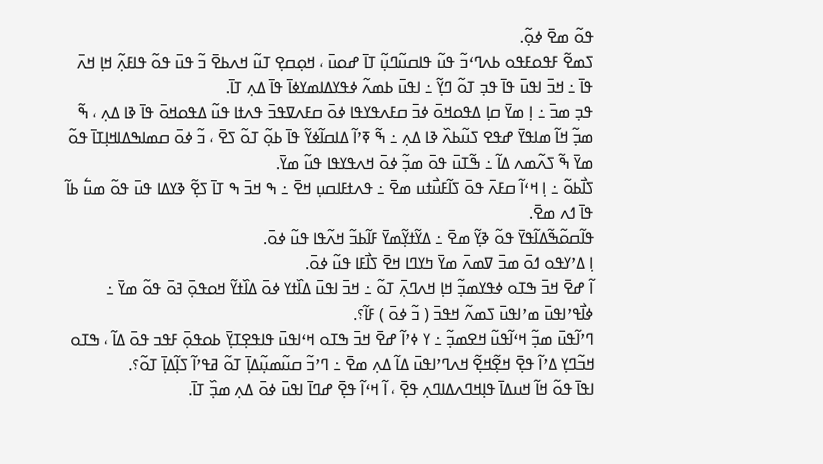ߟߋ߬ ߘߐ߫ ߦߋ߲߬.
ߖߘߐ߬ ߓߟߋߓߟߋ ߕߍߣߵߏ߬ ߟߎ߬ ߟߊߛߎ߬ߣߎ߲߬ ߠߊ߫ ߝߋߎ߫ ، ߞߋ߲ߛߐ߲ ߠߎ߬ ߞߍߕߐ߫ ߏ߬ ߟߎ߫ ߟߋ߬ ߟߊߓߍ߲߬ ߞߊ߲ ߞߍ߫ ߟߊ߫ ߸ ߞߏ߫ ߊߟߎ߫ ߟߊ߫ ߟߏ߲ ߠߋ߬ ߣߌ߲߬ ߸ ߊߟߎ߫ ߕߘߍ߬ ߦߟߌߡߊߘߌߦߊ߫ ߟߊ߫ ߡߍ߲ ߠߊ߫.
ߟߏ߲ ߘߏ߫ ߸ ߊ߲ ߘߌ߫ ߛߊ߲ ߡߟߋߞߋ߫ ߦߏ߫ ߛߓߍߟߌߟߊ ߦߋ߫ ߛߓߍߜߟߏ߫ ߟߍߙߊ ߟߎ߬ ߡߟߋߞߋ߫ ߟߊ߫ ߢߊ ߡߍ߲ ، ߒ߬ ߘߏ߲߬ ߞߊ߬ ߘߊߟߌ߫ ߝߟߐ ߖߎ߬ߕߍ߰ ߢߊ ߡߍ߲ ߸ ߒ߬ ߧߴߊ߬ ߡߊߛߊ߬ߦߌ߬ ߟߊ߫ ߕߋ߲߬ ߠߋ߬ ߖߐ߫ ، ߏ߬ ߦߋ߫ ߛߘߊߒߡߊߞߊ߲ߠߊ߫ ߟߋ߬ ߘߌ߫ ߒ߬ ߖߍ߬ߘߍ ߡߊ߬ ߸ ߒ߬ߠߎ߫ ߟߋ߫ ߘߏ߲߬ ߦߋ߫ ߞߍߟߌߟߊ ߟߎ߬ ߘߌ߫.
ߖߊ߯ߕߋ߬ ߸ ߊ߲ ߞߵߊ߬ ߛߓߍ߫ ߟߋ߫ ߖߊ߬ߓߎ߯ߙߎ ߘߐ߫ ߸ ߟߍߙߓߊߛߎ߲ ߞߐ߫ ߸ ߒ ߞߏ߫ ߒ ߠߊ߫ ߖߐ߲߬ ߢߌߡߊ ߟߎ߫ ߟߋ߬ ߘߎ߱ ߕߊ߬ ߟߊ߫ ߗߍ ߘߐ߫.
ߟߊ߬ߛߋ߬ߒ߬ߡߊ߬ߟߌ߫ ߟߋ߬ ߢߌ߲߬ ߘߐ߫ ߸ ߡߌ߬ߙߌ߲߬ߘߌ߫ ߓߊ߬ߕߏ߬ ߞߍ߬ߟߊ ߟߎ߬ ߦߋ߫.
ߊ߲ ߡߴߌߟߋ ߗߋ߫ ߘߏ߫ ߜߘߍ߫ ߘߌ߫ ߤߌߣߊ ߞߐ߫ ߖߊ߯ߓߊ ߟߎ߬ ߦߋ߫.
ߊ߬ ߝߐ߫ ߞߏ߫ ߒߠߋ ߦߟߌߘߏ߲߬ ߞߊ߲ ߞߍߣߍ߲߫ ߠߋ߬ ߸ ߞߏ߫ ߊߟߎ߫ ߡߊ߰ߙߌ ߦߋ߫ ߡߊ߰ߙߌ߬ ߞߋߟߋ߲߫ ߔߋ߫ ߟߋ߬ ߘߌ߫ ߸ ߦߊ߯ߟߴߊߟߎ߫ ߘߴߊߟߎ߫ ߖߘߍ߬ ߞߟߏ߫ ( ߏ߬ ߦߋ߫ ) ߓߊ߬؟.
ߣߴߊ߬ߟߎ߫ ߘߏ߲߬ ߞߵߊ߬ߟߎ߬ ߞߐߘߏ߲߬ ߸ ߌ ߦߴߊ߬ ߝߐ߫ ߞߏ߫ ߒߠߋ ߞߵߊߟߎ߫ ߟߊߟߐ߲ߠߌ߲߫ ߕߋߟߋ߲߫ ߓߟߏ ߟߋ߫ ߡߊ߬ ، ߒߠߋ ߞߏ߬ߣߌ߲ ߡߴߊ߬ ߟߐ߲߫ ߞߐ߲߬ߞߐ߲߬ ߞߍߣߴߊߟߎ߫ ߡߊ߬ ߡߍ߲ ߘߐ߫ ߸ ߣߴߏ߬ ߛߎ߬ߘߎ߲߬ߡߊ߲߫ ߠߋ߬ ߥߟߴߊ߬ ߖߊ߲߬ߡߊ߲߫ ߠߋ߬؟.
ߊߟߊ߫ ߟߋ߬ ߞߊ߬ ߞߎߡߊ߫ ߟߊ߲ߞߣߍߡߊߣߍ߲ ߟߐ߲߫ ، ߊ߬ ߞߵߊ߬ ߟߐ߲߫ ߝߣߊ߫ ߊߟߎ߫ ߦߋ߫ ߡߍ߲ ߘߏ߲߰ ߠߊ߫.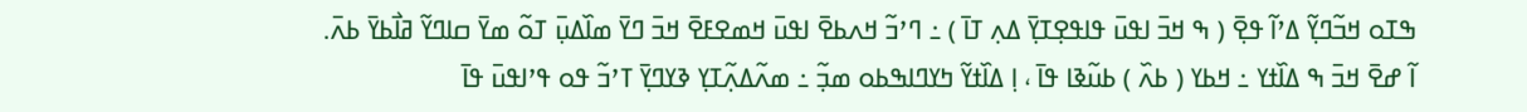ߒߠߋ ߞߏ߬ߣߌ߲߬ ߡߴߊ߬ ߟߐ߲߫ ( ߒ ߞߏ߫ ߊߟߎ߫ ߟߊߟߐ߲ߠߌ߲߫ ߡߍ߲ ߠߊ߫ ) ߸ ߣߴߏ߬ ߞߍߕߐ߫ ߊߟߎ߫ ߞߘߐߓߐ߫ ߞߏ߫ ߣߌ߫ ߘߊ߰ߡߎ߲߫ ߠߋ߬ ߘߌ߫ ߛߊߣߌ߬ ߥߊ߯ߕߌ߫ ߕߍ߫.
ߊ߬ ߝߐ߫ ߞߏ߫ ߒ ߡߊ߰ߙߌ ߸ ߞߕߌ ( ߕߍ߰ ) ߕߎ߬ߢߊ ߟߊ߫ ، ߊ߲ ߡߊ߰ߙߌ߬ ߤߌߣߊߒߕߋ ߘߏ߲߬ ߸ ߘߍ߬ߡߍ߲߬ߠߌ߲ ߢߌߣߌ߲߫ ߠߴߏ߬ ߟߋ ߟߴߊߟߎ߫ ߟߊ߫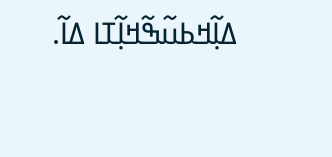ߡߊ߲߬ߞߕߎ߬ߒ߬ߞߊ߲߬ߠߊ ߡߊ߬.